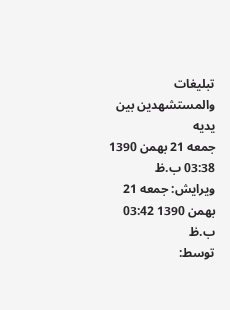تبلیغات
والمستشهدین بین یدیه
جمعه 21 بهمن 1390  03:38 ب.ظ    ویرایش: جمعه 21 بهمن 1390 03:42 ب.ظ
توسط: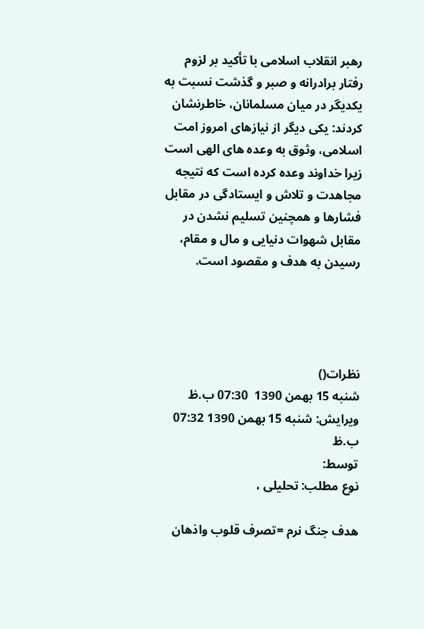رهبر انقلاب اسلامی با تأكید بر لزوم رفتار برادرانه و صبر و گذشت نسبت به یكدیگر در میان مسلمانان، خاطرنشان كردند: یكی دیگر از نیازهای امروز امت اسلامی، وثوق به وعده های الهی است زیرا خداوند وعده كرده است كه نتیجه مجاهدت و تلاش و ایستادگی در مقابل فشارها و همچنین تسلیم نشدن در مقابل شهوات دنیایی و مال و مقام، رسیدن به هدف و مقصود است.




نظرات()
شنبه 15 بهمن 1390  07:30 ب.ظ    ویرایش: شنبه 15 بهمن 1390 07:32 ب.ظ
توسط:
نوع مطلب: تحلیلی ،

هدف جنگ نرم =تصرف قلوب واذهان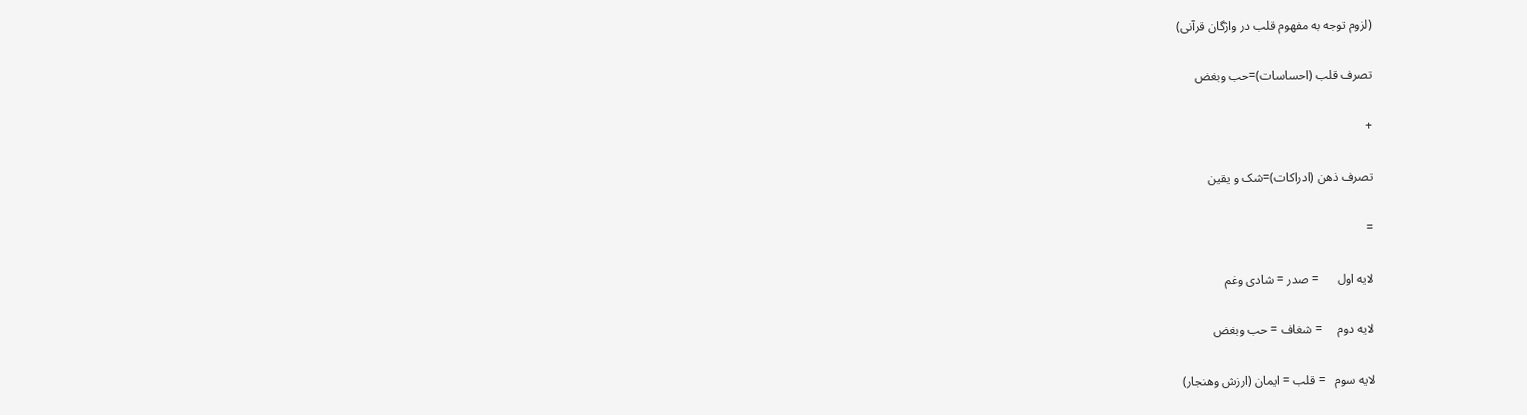(لزوم توجه به مفهوم قلب در واژگان قرآنی)

تصرف قلب (احساسات)=حب وبغض

+

تصرف ذهن (ادراکات)=شک و یقین

=

لایه اول      = صدر = شادی وغم

لایه دوم     = شغاف = حب وبغض

لایه سوم   = قلب = ایمان (ارزش وهنجار)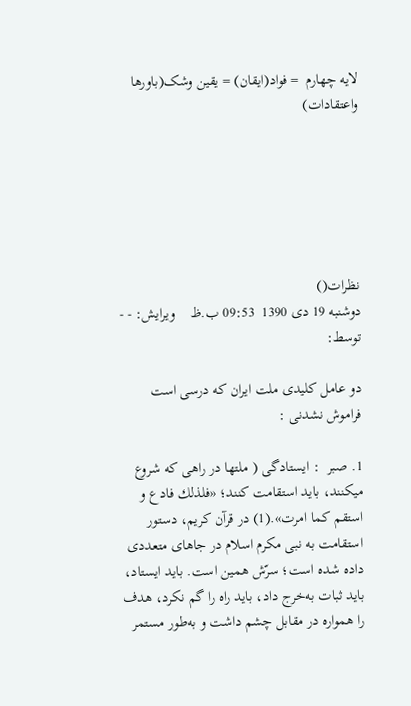لایه چهارم  = فواد(ایقان) = یقین وشک(باورها واعتقادات)






نظرات()
دوشنبه 19 دی 1390  09:53 ب.ظ    ویرایش: - -
توسط:

دو عامل کلیدی ملت ایران که درسی است فراموش نشدنی :

1. صبر  : ایستادگی ( ملتها در راهى كه شروع میكنند، باید استقامت كنند؛ «فلذلك فادع و استقم كما امرت».(1) در قرآن كریم، دستور استقامت به نبى مكرم اسلام در جاهاى متعددى داده شده است؛ سرّش همین است. باید ایستاد، باید ثبات به‌خرج داد، باید راه را گم نكرد، هدف را همواره در مقابل چشم داشت و به‌طور مستمر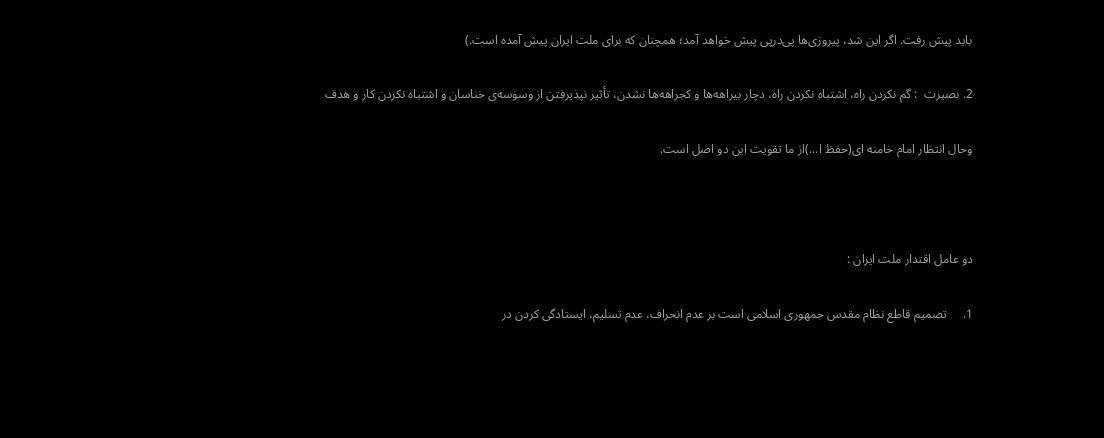باید پیش رفت. اگر این شد، پیروزى‌ها پى‌درپى پیش خواهد آمد؛ همچنان كه براى ملت ایران پیش آمده است.)

2. بصیرت  : گم نكردن راه، اشتباه نكردن راه، دچار بیراهه‌ها و كجراهه‌ها نشدن، تأثیر نپذیرفتن از وسوسه‌ى خناسان و اشتباه نكردن كار و هدف

وحال انتظار امام خامنه ای(حفظ ا...)از ما تقویت این دو اصل است.



دو عامل اقتدار ملت ایران :

1.     تصمیم قاطع نظام مقدس جمهورى اسلامى است بر عدم انحراف، عدم تسلیم، ایستادگى كردن در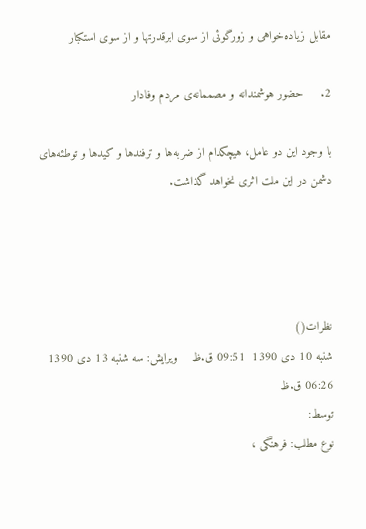مقابل زیاده‌خواهى و زورگوئى از سوى ابرقدرتها و از سوى استكبار

2.     حضور هوشمندانه و مصممانه‌ى مردم وفادار

با وجود این دو عامل، هیچكدام از ضربه‌ها و ترفندها و كیدها و توطئه‌هاى دشمن در این ملت اثرى نخواهد گذاشت.




نظرات()
شنبه 10 دی 1390  09:51 ق.ظ    ویرایش: سه شنبه 13 دی 1390 06:26 ق.ظ
توسط:
نوع مطلب: فرهنگی ،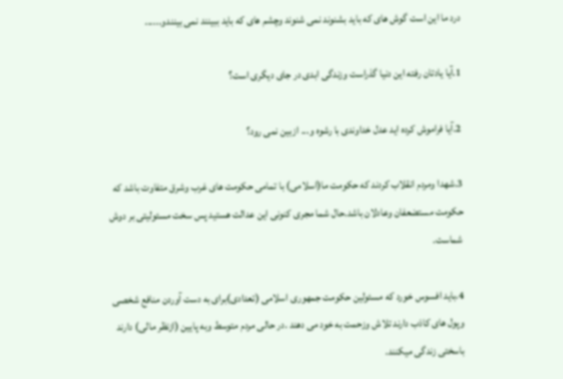درد ما این است گوش های که باید بشنوند نمی شنوند وچشم های که باید ببینند نمی بینندو......

1.آیا یادتان رفته این دنیا گذراست وزندگی ابدی در جای دیگری است؟

2.آیا فراموش کرده اید عدل خداوندی با رشوه و... ازبین نمی رود؟

3.شهدا ومردم انقلاب کردند که حکومت ما(اسلامی) با تمامی حکومت های غرب وشرق متفاوت باشد که حکومت مستضعفان وعادلان باشد.حال شما مجری کنونی این عدالت هستید پس سخت مسئولیتی بر دوش شماست.

4.باید افسوس خورد که مسئولین حکومت جمهوری اسلامی (تعدادی)برای به دست آوردن منافع شخصی وپول های کاذب دارند تلاش وزحمت به خود می دهند .در حالی مردم متوسط وبه پایین (ازنظر مالی) دارند باسختی زندگی میکنند.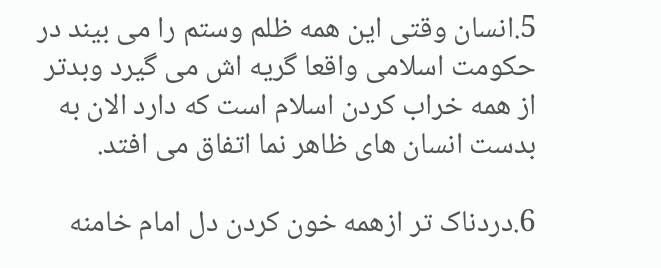5.انسان وقتی این همه ظلم وستم را می بیند در حکومت اسلامی واقعا گریه اش می گیرد وبدتر از همه خراب کردن اسلام است که دارد الان به بدست انسان های ظاهر نما اتفاق می افتد.

6.دردناک تر ازهمه خون کردن دل امام خامنه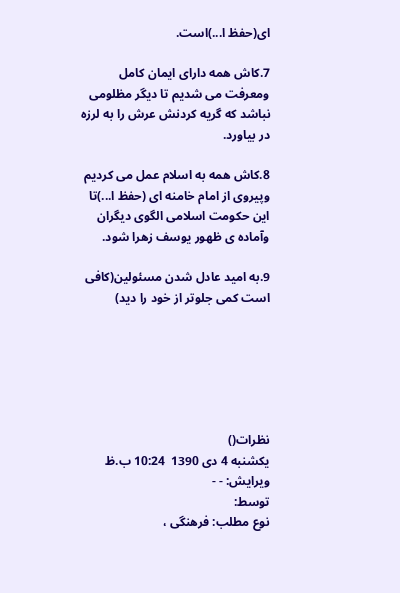ای(حفظ ا...)است.

7.کاش همه دارای ایمان کامل ومعرفت می شدیم تا دیگر مظلومی نباشد که گریه کردنش عرش را به لرزه در بیاورد.

8.کاش همه به اسلام عمل می کردیم وپیروی از امام خامنه ای (حفظ ا...)تا این حکومت اسلامی الگوی دیگران وآماده ی ظهور یوسف زهرا شود.

9.به امید عادل شدن مسئولین(کافی است کمی جلوتر از خود را دید)






نظرات()
یکشنبه 4 دی 1390  10:24 ب.ظ    ویرایش: - -
توسط:
نوع مطلب: فرهنگی ،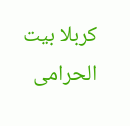کربلا بیت الحرامی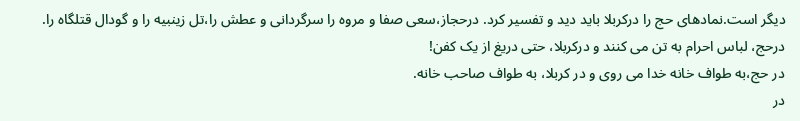دیگر است.نمادهای حج را درکربلا باید دید و تفسیر کرد. درحجاز،سعی صفا و مروه را سرگردانی و عطش را،تل زینبیه را و گودال قتلگاه را.
درحج، لباس احرام به تن می کنند و درکربلا، حتی دریغ از یک کفن!
در حج،به طواف خانه خدا می روی و در کربلا، به طواف صاحب خانه.
در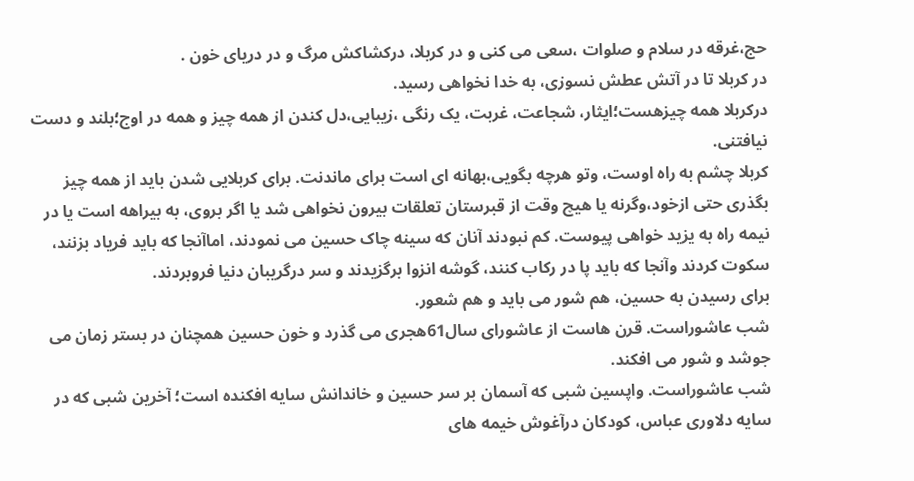حج،غرقه در سلام و صلوات ،سعی می کنی و در کربلا، درکشاکش مرگ و در دریای خون .
در کربلا تا در آتش عطش نسوزی، به خدا نخواهی رسید.
درکربلا همه چیزهست؛ایثار، شجاعت، غربت، یک رنگی ،زیبایی،دل کندن از همه چیز و همه در اوج؛بلند و دست نیافتنی.
کربلا چشم به راه اوست، وتو هرچه بگویی،بهانه ای است برای ماندنت. برای کربلایی شدن باید از همه چیز بگذری حتی ازخود،وگرنه یا هیچ وقت از قبرستان تعلقات بیرون نخواهی شد یا اگر بروی، به بیراهه است یا در نیمه راه به یزید خواهی پیوست. کم نبودند آنان که سینه چاک حسین می نمودند، اماآنجا که باید فریاد بزنند، سکوت کردند وآنجا که باید پا در رکاب کنند، گوشه انزوا برگزیدند و سر درگریبان دنیا فروبردند.
برای رسیدن به حسین، هم شور می باید و هم شعور.
شب عاشوراست. قرن هاست از عاشورای سال61هجری می گذرد و خون حسین همچنان در بستر زمان می جوشد و شور می افکند.
شب عاشوراست. واپسین شبی که آسمان بر سر حسین و خاندانش سایه افکنده است؛ آخرین شبی که در سایه دلاوری عباس، کودکان درآغوش خیمه های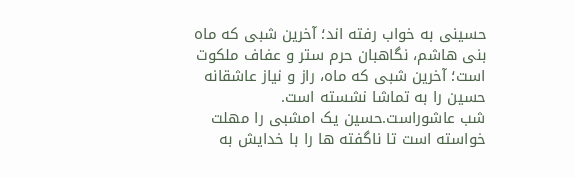حسینی به خواب رفته اند؛ آخرین شبی که ماه بنی هاشم، نگاهبان حرم ستر و عفاف ملکوت است؛ آخرین شبی که ماه، راز و نیاز عاشقانه حسین را به تماشا نشسته است.
شب عاشوراست.حسین یک امشبی را مهلت خواسته است تا ناگفته ها را با خدایش به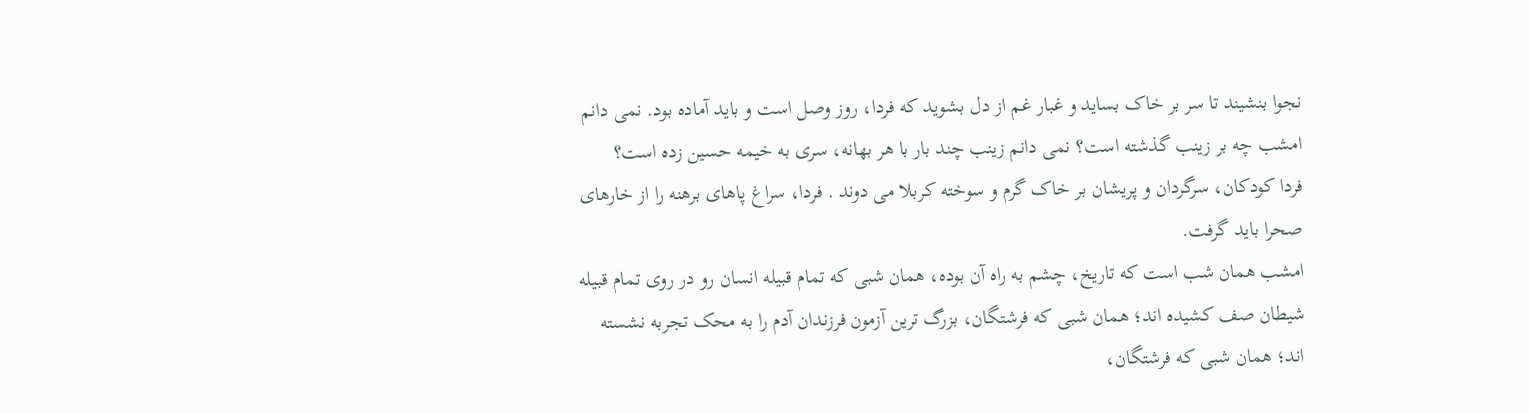نجوا بنشیند تا سر بر خاک بساید و غبار غم از دل بشوید که فردا، روز وصل است و باید آماده بود. نمی دانم امشب چه بر زینب گذشته است؟ نمی دانم زینب چند بار با هر بهانه، سری به خیمه حسین زده است؟
فردا کودکان، سرگردان و پریشان بر خاک گرم و سوخته کربلا می دوند . فردا، سراغ پاهای برهنه را از خارهای صحرا باید گرفت.
امشب همان شب است که تاریخ، چشم به راه آن بوده، همان شبی که تمام قبیله انسان رو در روی تمام قبیله شیطان صف کشیده اند؛ همان شبی که فرشتگان، بزرگ ترین آزمون فرزندان آدم را به محک تجربه نشسته اند؛ همان شبی که فرشتگان،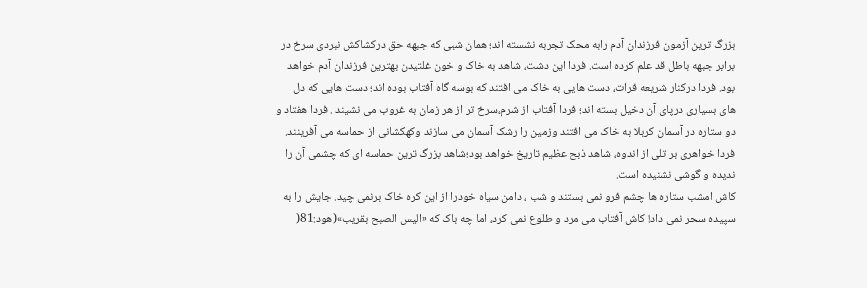بزرگ ترین آزمون فرزندان آدم رابه محک تجربه نشسته اند؛ همان شبی که جبهه حق درکشاکش نبردی سرخ در برابر جبهه باطل قد علم کرده است. فردا این دشت، شاهد به خاک و خون غلتیدن بهترین فرزندان آدم خواهد بود. فردا درکنار شریعه فرات، دست هایی به خاک می افتند که بوسه گاه آفتاب بوده اند؛ دست هایی که دل های بسیاری درپای آن دخیل بسته اند؛ فردا آفتاب از شرم،سرخ تر از هر زمان به غروب می نشیند . فردا هفتاد و دو ستاره در آسمان کربلا به خاک می افتند وزمین را رشک آسمان می سازند وکهکشانی از حماسه می آفرینند. فردا خواهری بر تلی از اندوه، شاهد ذبح عظیم تاریخ خواهد بود؛شاهد بزرگ ترین حماسه ای که چشمی آن را ندیده و گوشی نشنیده است.
کاش امشب ستاره ها چشم فرو نمی بستند و شب ، دامن سیاه خودرا از این کره خاک برنمی چید. جایش را به سپیده سحر نمی داد! کاش آفتاب می مرد و طلوع نمی کرد، اما چه باک که «الیس الصبح بقریب»(هود:81(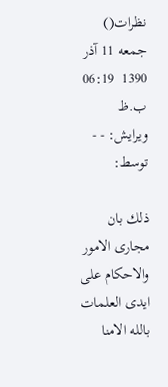نظرات()
جمعه 11 آذر 1390  06:19 ب.ظ    ویرایش: - -
توسط:

ذلك بان مجاری الامور والاحكام علی ایدی العلمات بالله الامنا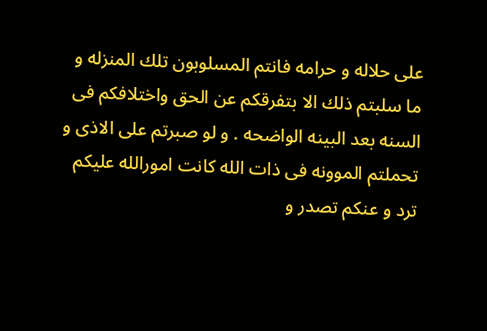علی حلاله و حرامه فانتم المسلوبون تلك المنزله و ما سلبتم ذلك الا بتفرقكم عن الحق واختلافكم فی السنه بعد البینه الواضحه . و لو صبرتم علی الاذی و تحملتم الموونه فی ذات الله كانت امورالله علیكم ترد و عنكم تصدر و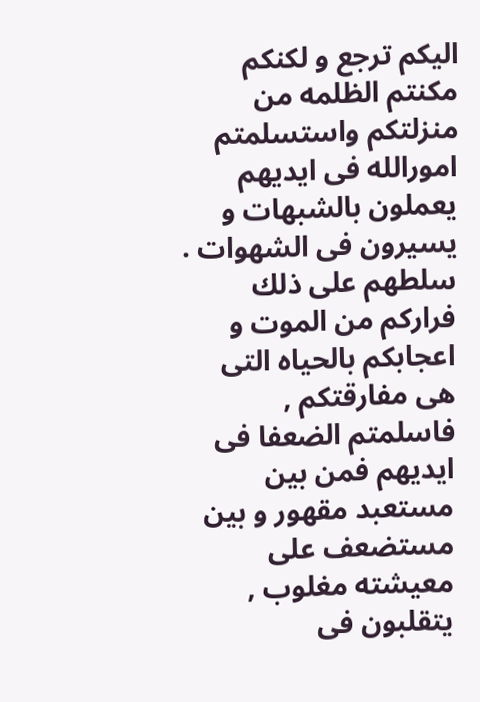الیكم ترجع و لكنكم مكنتم الظلمه من منزلتكم واستسلمتم امورالله فی ایدیهم یعملون بالشبهات و یسیرون فی الشهوات . سلطهم علی ذلك فراركم من الموت و اعجابكم بالحیاه التی هی مفارقتكم , فاسلمتم الضعفا فی ایدیهم فمن بین مستعبد مقهور و بین مستضعف علی معیشته مغلوب , یتقلبون فی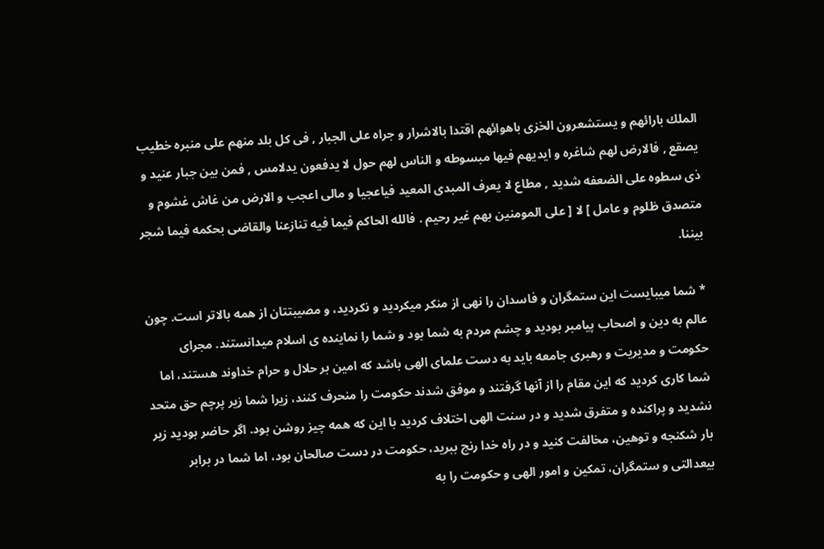الملك بارائهم و یستشعرون الخزی باهوائهم اقتدا بالاشرار و جراه علی الجبار , فی كل بلد منهم علی منبره خطیب یصقع , فالارض لهم شاغره و ایدیهم فیها مبسوطه و الناس لهم حول لا یدفعون یدلامس , فمن بین جبار عنید و ذی سطوه علی الضعفه شدید , مطاع لا یعرف المبدی المعید فیاعجیا و مالی اعجب و الارض من غاش غشوم و متصدق ظلوم و عامل ] لا [ علی المومنین بهم غیر رحیم . فالله الحاكم فیما فیه تنازعنا والقاضی بحكمه فیما شجر بیننا.

* شما میبایست این ستمگران و فاسدان را نهی از منکر میکردید و نکردید، و مصیبتتان از همه بالاتر است. چون عالم به دین و اصحاب پیامبر بودید و چشم مردم به شما بود و شما را نماینده ی اسلام میدانستند. مجرای حکومت و مدیریت و رهبری جامعه باید به دست علمای الهی باشد که امین بر حلال و حرام خداوند هستند، اما شما کاری کردید که این مقام را از آنها گرفتند و موفق شدند حکومت را منحرف کنند، زیرا شما زیر پرچم حق متحد نشدید و پراکنده و متفرق شدید و در سنت الهی اختلاف کردید با این که همه چیز روشن بود. اگر حاضر بودید زیر بار شکنجه و توهین، مخالفت کنید و در راه خدا رنج ببرید، حکومت در دست صالحان بود، اما شما در برابر بیعدالتی و ستمگران، تمکین و امور الهی و حکومت را به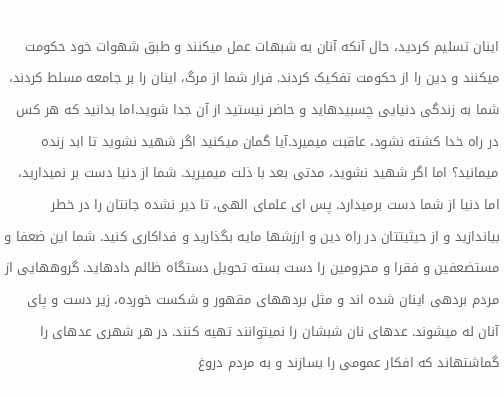اینان تسلیم کردید، حال آنکه آنان به شبهات عمل میکنند و طبق شهوات خود حکومت میکنند و دین را از حکومت تفکیک کردند. فرار شما از مرگ، اینان را بر جامعه مسلط کردند، شما به زندگی دنیایی چسبیدهاید و حاضر نیستید از آن جدا شوید.اما بدانید که هر کس در راه خدا کشته نشود، عاقبت میمیرد.آیا گمان میکنید اگر شهید نشوید تا ابد زنده میمانید؟ اما اگر شهید نشوید، مدتی بعد با ذلت میمیرید. شما از دنیا دست بر نمیدارید، اما دنیا از شما دست برمیدارد. پس ای علمای الهی، تا دیر نشده جانتان را در خطر بیاندازید و از حیثیتتان در راه دین و ارزشها مایه بگذارید و فداکاری کنید. شما این ضعفا و مستضعفین و فقرا و محرومین را دست بسته تحویل دستگاه ظالم دادهاید. گروههایی از مردم بردهی اینان شده اند و مثل بردههای مقهور و شکست خورده، زیر دست و پای آنان له میشوند. عدهای نان شبشان را نمیتوانند تهیه کنند. در هر شهری عدهای را گماشتهاند که افکار عمومی را بسازند و به مردم دروغ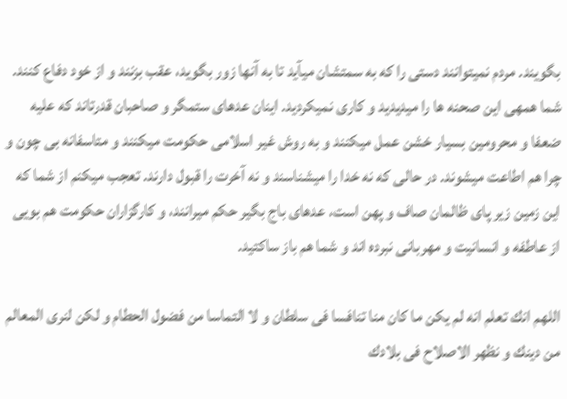بگویند. مردم نمیتوانند دستی را که به سمتشان میآید تا به آنها زور بگوید، عقب بزنند و از خود دفاع کنند. شما همهی این صحنه ها را میدیدید و کاری نمیکردید. اینان عدهای ستمگر و صاحبان قدرتاند که علیه ضعفا و محرومین بسیار خشن عمل میکنند و به روش غیر اسلامی حکومت میکنند و متاسفانه بی چون و چرا هم اطاعت میشوند. در حالی که نه خدا را میشناسند و نه آخرت را قبول دارند. تعجب میکنم از شما که این زمین زیر پای ظالمان صاف و پهن است، عدهای باج بگیر حکم میرانند، و کارگزاران حکومت هم بویی از عاطفه و انسانیت و مهربانی نبرده اند و شما هم باز ساکتید.

اللهم انك تعلم انه لم یكن ما كان منا تنافسا فی سلطان و لا التماسا من فضول الحطام و لكن لنری المعالم من دینك و نظهر الاصلاح فی بلادك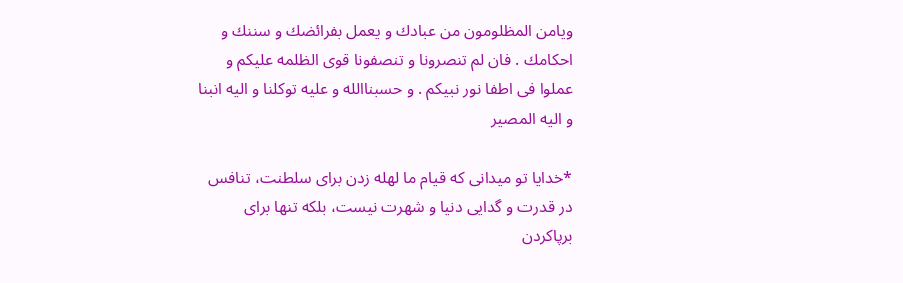ویامن المظلومون من عبادك و یعمل بفرائضك و سننك و احكامك . فان لم تنصرونا و تنصفونا قوی الظلمه علیكم و عملوا فی اطفا نور نبیكم . و حسبناالله و علیه توكلنا و الیه انبنا و الیه المصیر

*خدایا تو میدانی که قیام ما لهله زدن برای سلطنت، تنافس در قدرت و گدایی دنیا و شهرت نیست، بلکه تنها برای برپاکردن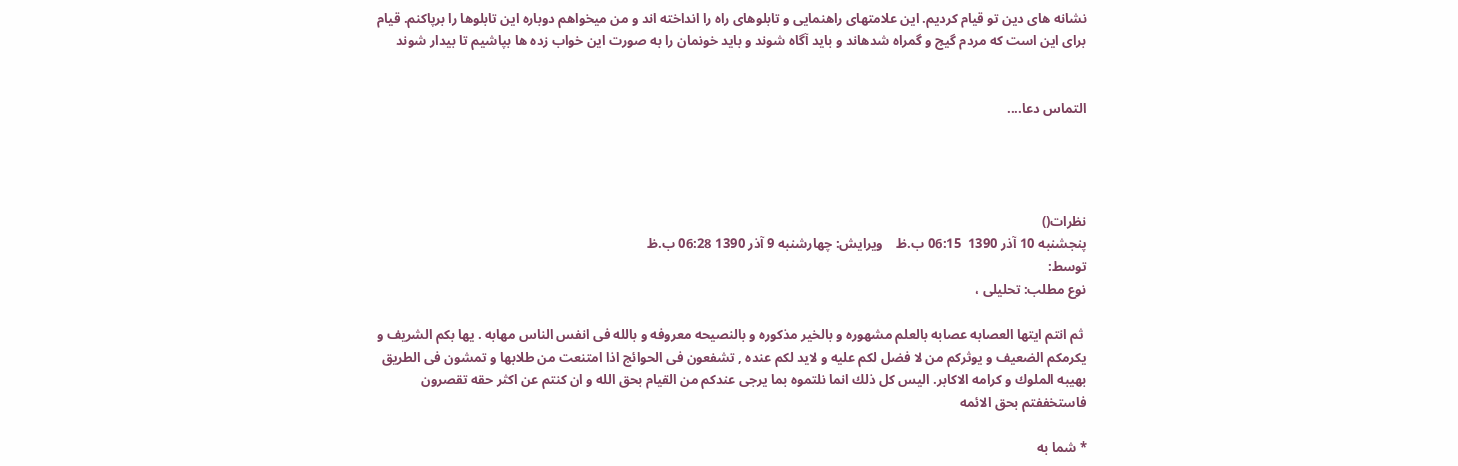نشانه های دین تو قیام کردیم. این علامتهای راهنمایی و تابلوهای راه را انداخته اند و من میخواهم دوباره این تابلوها را برپاکنم. قیام برای این است که مردم گیج و گمراه شدهاند و باید آگاه شوند و باید خونمان را به صورت این خواب زده ها بپاشیم تا بیدار شوند


التماس دعا....




نظرات()
پنجشنبه 10 آذر 1390  06:15 ب.ظ    ویرایش: چهارشنبه 9 آذر 1390 06:28 ب.ظ
توسط:
نوع مطلب: تحلیلی ،

 ثم انتم ایتها العصابه عصابه بالعلم مشهوره و بالخیر مذكوره و بالنصیحه معروفه و بالله فی انفس الناس مهابه . یها بكم الشریف و یكرمكم الضعیف و یوثركم من لا فضل لكم علیه و لاید لكم عنده , تشفعون فی الحوائج اذا امتنعت من طلابها و تمشون فی الطریق بهیبه الملوك و كرامه الاكابر. الیس كل ذلك انما نلتموه بما یرجی عندكم من القیام بحق الله و ان كنتم عن اكثر حقه تقصرون فاستخففتم بحق الائمه

* شما به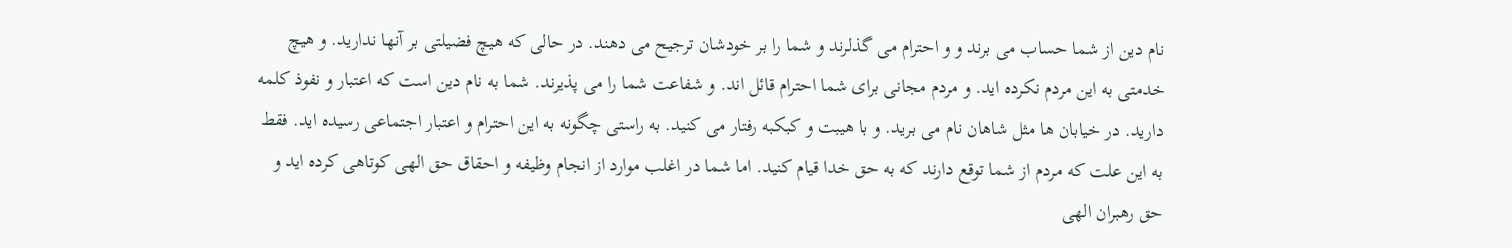نام دین از شما حساب می برند و و احترام می گذلرند و شما را بر خودشان ترجیح می دهند. در حالی که هیچ فضیلتی بر آنها ندارید. و هیچ خدمتی به این مردم نکرده اید. و مردم مجانی برای شما احترام قائل اند. و شفاعت شما را می پذیرند. شما به نام دین است که اعتبار و نفوذ کلمه دارید. در خیابان ها مثل شاهان نام می برید. و با هیبت و کبکبه رفتار می کنید. به راستی چگونه به این احترام و اعتبار اجتماعی رسیده اید. فقط به این علت که مردم از شما توقع دارند که به حق خدا قیام کنید. اما شما در اغلب موارد از انجام وظیفه و احقاق حق الهی کوتاهی کرده اید و حق رهبران الهی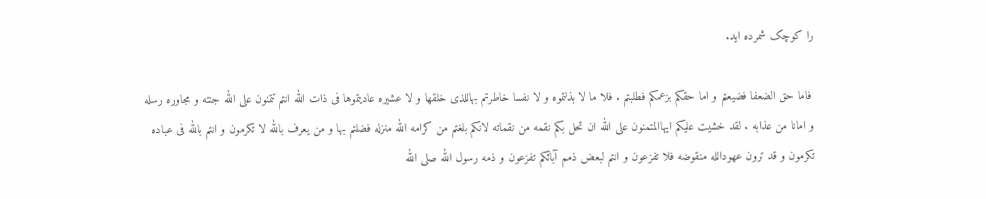را کوچک شمرده اید.

 فاما حق الضعفا فضیعتم و اما حقكم بزعمكم فطلبتم . فلا ما لا بذلتموه و لا نفسا خاطرتم بهاللذی خلقها و لا عشیره عادیتموها فی ذات الله انتم تتمنون علی الله جنته و مجاوره رسله و امانا من عذابه . لقد خشیت علیكم ایهاالمتمنون علی الله ان تحل بكم نقمه من نقماته لانكم بلغتم من كرامه الله منزله فضلتم بها و من یعرف بالله لا تكرمون و انتم بالله فی عباده تكرمون و قد ترون عهودالله منقوضه فلا تفزعون و انتم لبعض ذمم آبائكم تفزعون و ذمه رسول الله صلی الله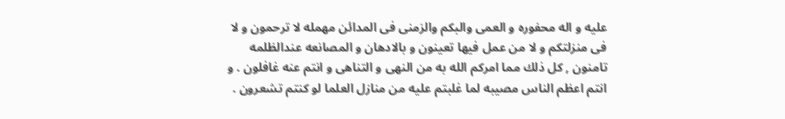علیه و اله محفوره و العمی والبكم والزمنی فی المدائن مهمله لا ترحمون و لا فی منزلتكم و لا من عمل فیها تعینون و بالادهان و المصانعه عندالظلمه تامنون , كل ذلك مما امركم الله به من النهی و التناهی و انتم عنه غافلون . و انتم اعظم الناس مصیبه لما غلبتم علیه من منازل العلما لو كنتم تشعرون .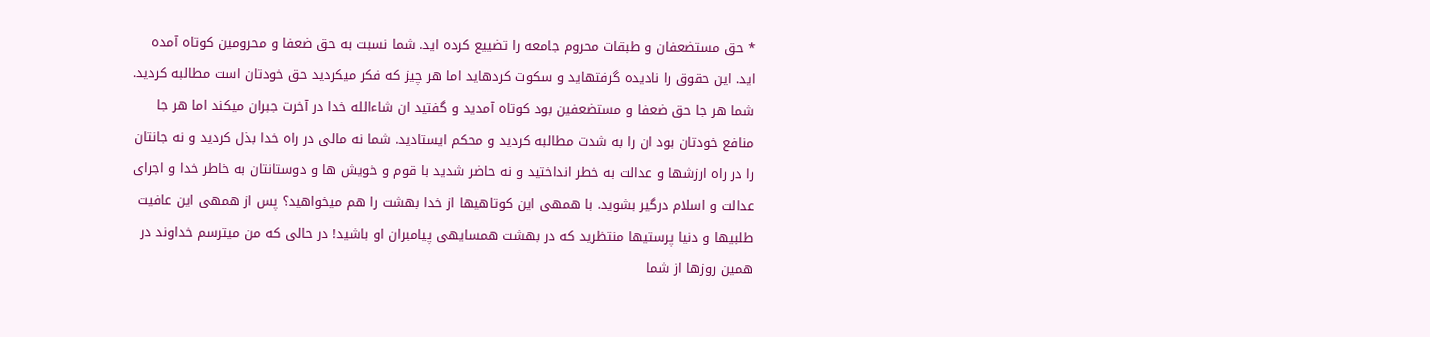* حق مستضعفان و طبقات محروم جامعه را تضییع کرده اید. شما نسبت به حق ضعفا و محرومین کوتاه آمده اید. این حقوق را نادیده گرفتهاید و سکوت کردهاید اما هر چیز که فکر میکردید حق خودتان است مطالبه کردید. شما هر جا حق ضعفا و مستضعفین بود کوتاه آمدید و گفتید ان شاءالله خدا در آخرت جبران میکند اما هر جا منافع خودتان بود ان را به شدت مطالبه کردید و محکم ایستادید. شما نه مالی در راه خدا بذل کردید و نه جانتان را در راه ارزشها و عدالت به خطر انداختید و نه حاضر شدید با قوم و خویش ها و دوستانتان به خاطر خدا و اجرای عدالت و اسلام درگیر بشوید. با همهی این کوتاهیها از خدا بهشت را هم میخواهید؟ پس از همهی این عافیت طلبیها و دنیا پرستیها منتظرید که در بهشت همسایهی پیامبران او باشید! در حالی که من میترسم خداوند در همین روزها از شما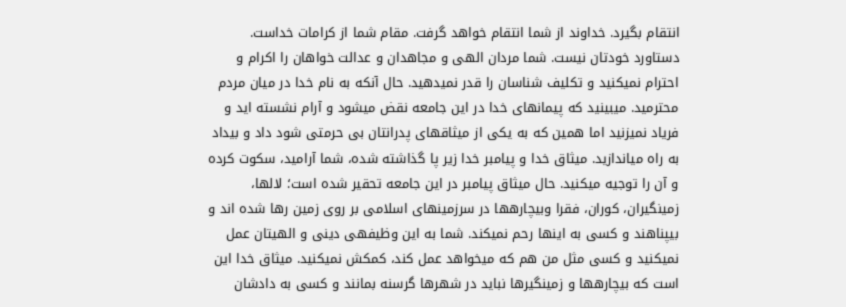انتقام بگیرد. خداوند از شما انتقام خواهد گرفت. مقام شما از کرامات خداست. دستاورد خودتان نیست. شما مردان الهی و مجاهدان و عدالت خواهان را اکرام و احترام نمیکنید و تکلیف شناسان را قدر نمیدهید. حال آنکه به نام خدا در میان مردم محترمید. میبینید که پیمانهای خدا در این جامعه نقض میشود و آرام نشسته اید و فریاد نمیزنید اما همین که به یکی از میثاقهای پدرانتان بی حرمتی شود داد و بیداد به راه میاندازید. میثاق خدا و پیامبر خدا زیر پا گذاشته شده، شما آرامید، سکوت کرده و آن را توجیه میکنید. حال میثاق پیامبر در این جامعه تحقیر شده است؛ لالها، زمینگیران، کوران، فقرا وبیچارهها در سرزمینهای اسلامی بر روی زمین رها شده اند و بیپناهند و کسی به اینها رحم نمیکند. شما به این وظیفهی دینی و الهیتان عمل نمیکنید و کسی مثل من هم که میخواهد عمل کند، کمکش نمیکنید. میثاق خدا این است که بیچارهها و زمینگیرها نباید در شهرها گرسنه بمانند و کسی به دادشان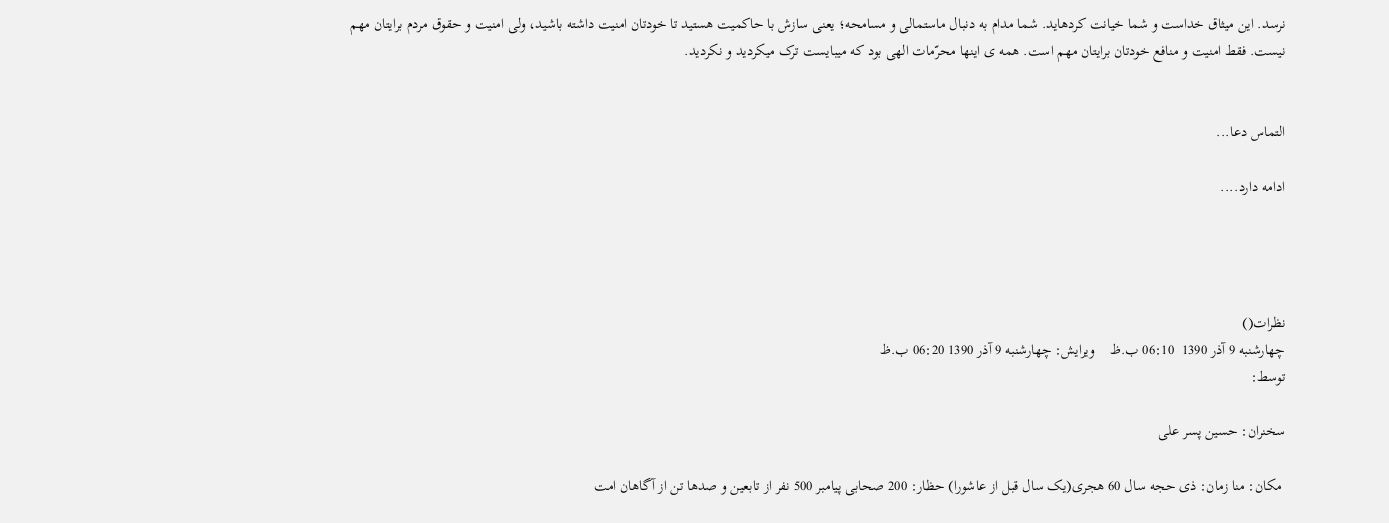نرسد. این میثاق خداست و شما خیانت کردهاید. شما مدام به دنبال ماستمالی و مسامحه؛ یعنی سازش با حاکمیت هستید تا خودتان امنیت داشته باشید، ولی امنیت و حقوق مردم برایتان مهم نیست. فقط امنیت و منافع خودتان برایتان مهم است. همه ی اینها محرّمات الهی بود که میبایست ترک میکردید و نکردید.


التماس دعا...

ادامه دارد....




نظرات()
چهارشنبه 9 آذر 1390  06:10 ب.ظ    ویرایش: چهارشنبه 9 آذر 1390 06:20 ب.ظ
توسط:

سخنران: حسین پسر علی

 مکان: منا زمان: ذی حجه سال 60 هجری(یک سال قبل از عاشورا) حظار: 200 صحابی پیامبر 500 نفر از تابعین و صدها تن از آگاهان امت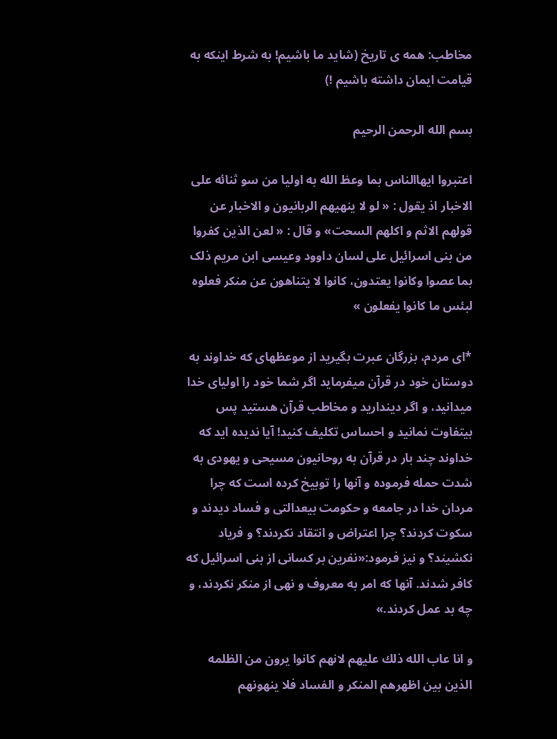مخاطب: همه ی تاریخ (شاید ما باشیم! به شرط اینکه به قیامت ایمان داشته باشیم !)

بسم الله الرحمن الرحیم

اعتبروا ایهاالناس بما وعظ الله به اولیا من سو ثنائه علی الاخبار اذ یقول : « لو لا ینهیهم الربانیون و الاخبار عن قولهم الاثم و اکلهم السحت» و قال : « لعن الذین کفروا من بنی اسرائیل علی لسان داوود وعیسی ابن مریم ذلک بما عصوا وکانوا یعتدون، کانوا لا یتناهون عن منکر فعلوه لبئس ما کانوا یفعلون »

*ای مردم، بزرگان عبرت بگیرید از موعظهای که خداوند به دوستان خود در قرآن میفرماید اگر شما خود را اولیای خدا میدانید، و اگر دیندارید و مخاطب قرآن هستید پس بیتفاوت نمانید و احساس تکلیف کنید! آیا ندیده اید که خداوند چند بار در قرآن به روحانیون مسیحی و یهودی به شدت حمله فرموده و آنها را توبیخ کرده است که چرا مردان خدا در جامعه و حکومت بیعدالتی و فساد دیدند و سکوت کردند؟ چرا اعتراض و انتقاد نکردند؟ و فریاد نکشیند؟ و نیز فرمود:«نفرین بر کسانی از بنی اسرائیل که کافر شدند. آنها که امر به معروف و نهی از منکر نکردند، و چه بد عمل کردند.»

و انا عاب الله ذلك علیهم لانهم كانوا یرون من الظلمه الذین بین اظهرهم المنكر و الفساد فلا ینهونهم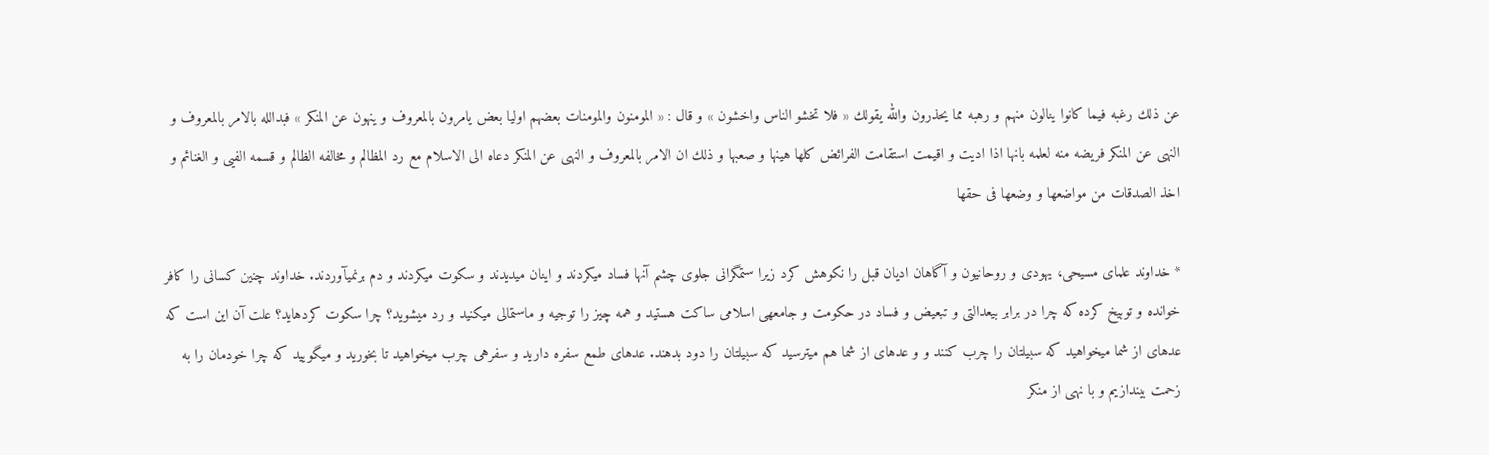عن ذلك رغبه فیما كانوا ینالون منهم و رهبه مما یحذرون والله یقولك « فلا تخشو الناس واخشون » و قال : « المومنون والمومنات بعضهم اولیا بعض یامرون بالمعروف و ینهون عن المنكر » فبدالله بالامر بالمعروف و النهی عن المنكر فریضه منه لعلمه بانها اذا ادیت و اقیمت استقامت الفرائض كلها هینها و صعبها و ذلك ان الامر بالمعروف و النهی عن المنكر دعاه الی الاسلام مع رد المظالم و مخالفه الظالم و قسمه الفیی و الغنائم و اخذ الصدقات من مواضعها و وضعها فی حقها

* خداوند علمای مسیحی، یهودی و روحانیون و آگاهان ادیان قبل را نکوهش کرد زیرا ستمگرانی جلوی چشم آنها فساد میکردند و اینان میدیدند و سکوت میکردند و دم برنمیآوردند. خداوند چنین کسانی را کافر خوانده و توبیخ کرده که چرا در برابر بیعدالتی و تبعیض و فساد در حکومت و جامعهی اسلامی ساکت هستید و همه چیز را توجیه و ماستمالی میکنید و رد میشوید؟ چرا سکوت کردهاید؟ علت آن این است که عدهای از شما میخواهید که سبیلتان را چرب کنند و و عدهای از شما هم میترسید که سبیلتان را دود بدهند. عدهای طمع سفره دارید و سفرهی چرب میخواهید تا بخورید و میگویید که چرا خودمان را به زحمت بیندازیم و با نهی از منکر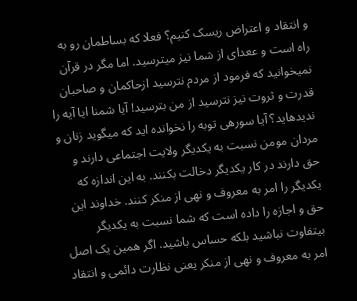و انتقاد و اعتراض ریسک کنیم؟ فعلا که بساطمان رو به راه است و ععدای از شما نیز میترسید. اما مگر در قرآن نمیخوانید که فرمود از مردم نترسید ازحاکمان و صاحبان قدرت و ثروت نیز نترسید از من بترسید! آیا شمنا ایا آیه را ندیدهاید؟ آیا سورهی توبه را نخوانده اید که میگوید زنان و مردان مومن نسبت به یکدیگر ولایت اجتماعی دارند و حق دارند در کار یکدیگر دخالت بکنند. به این اندازه که یکدیگر را امر به معروف و نهی از منکر کنند. خداوند این حق و اجازه را داده است که شما نسبت به یکدیگر بیتفاوت نباشید بلکه حساس باشید. اگر همین یک اصل امر به معروف و نهی از منکر یعنی نظارت دائمی و انتقاد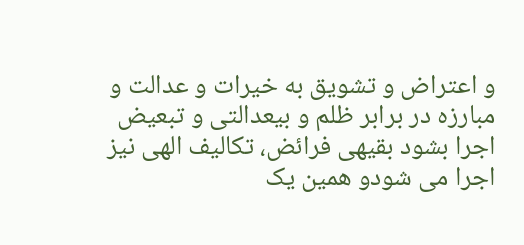و اعتراض و تشویق به خیرات و عدالت و مبارزه در برابر ظلم و بیعدالتی و تبعیض اجرا بشود بقیهی فرائض، تکالیف الهی نیز اجرا می شودو همین یک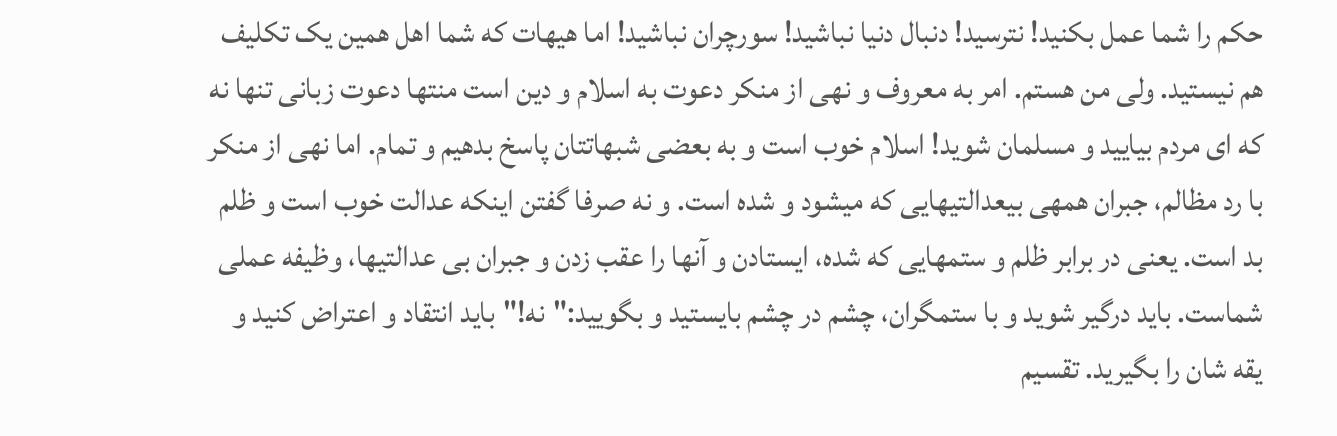حکم را شما عمل بکنید! نترسید! دنبال دنیا نباشید! سورچران نباشید! اما هیهات که شما اهل همین یک تکلیف هم نیستید. ولی من هستم. امر به معروف و نهی از منکر دعوت به اسلام و دین است منتها دعوت زبانی تنها نه که ای مردم بیایید و مسلمان شوید! اسلام خوب است و به بعضی شبهاتتان پاسخ بدهیم و تمام. اما نهی از منکر با رد مظالم، جبران همهی بیعدالتیهایی که میشود و شده است. و نه صرفا گفتن اینکه عدالت خوب است و ظلم بد است. یعنی در برابر ظلم و ستمهایی که شده، ایستادن و آنها را عقب زدن و جبران بی عدالتیها، وظیفه عملی شماست. باید درگیر شوید و با ستمگران، چشم در چشم بایستید و بگویید:"نه!"باید انتقاد و اعتراض کنید و یقه شان را بگیرید. تقسیم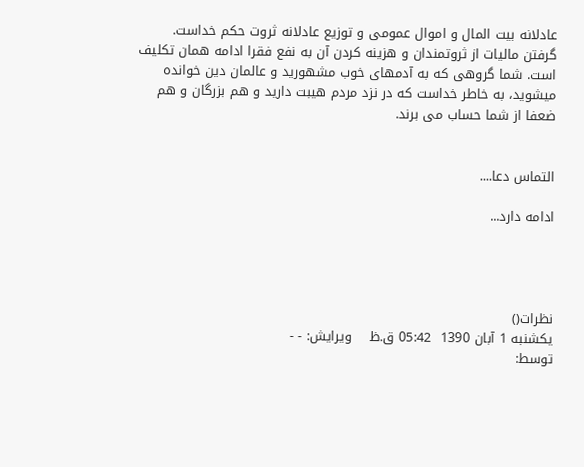عادلانه بیت المال و اموال عمومی و توزیع عادلانه ثروت حکم خداست. گرفتن مالیات از ثروتمندان و هزینه کردن آن به نفع فقرا ادامه همان تکلیف است. شما گروهی که به آدمهای خوب مشهورید و عالمان دین خوانده میشوید، به خاطر خداست که در نزد مردم هیبت دارید و هم بزرگان و هم ضعفا از شما حساب می برند.


التماس دعا....

ادامه دارد...




نظرات()
یکشنبه 1 آبان 1390  05:42 ق.ظ    ویرایش: - -
توسط: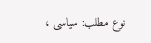نوع مطلب: سیاسی ،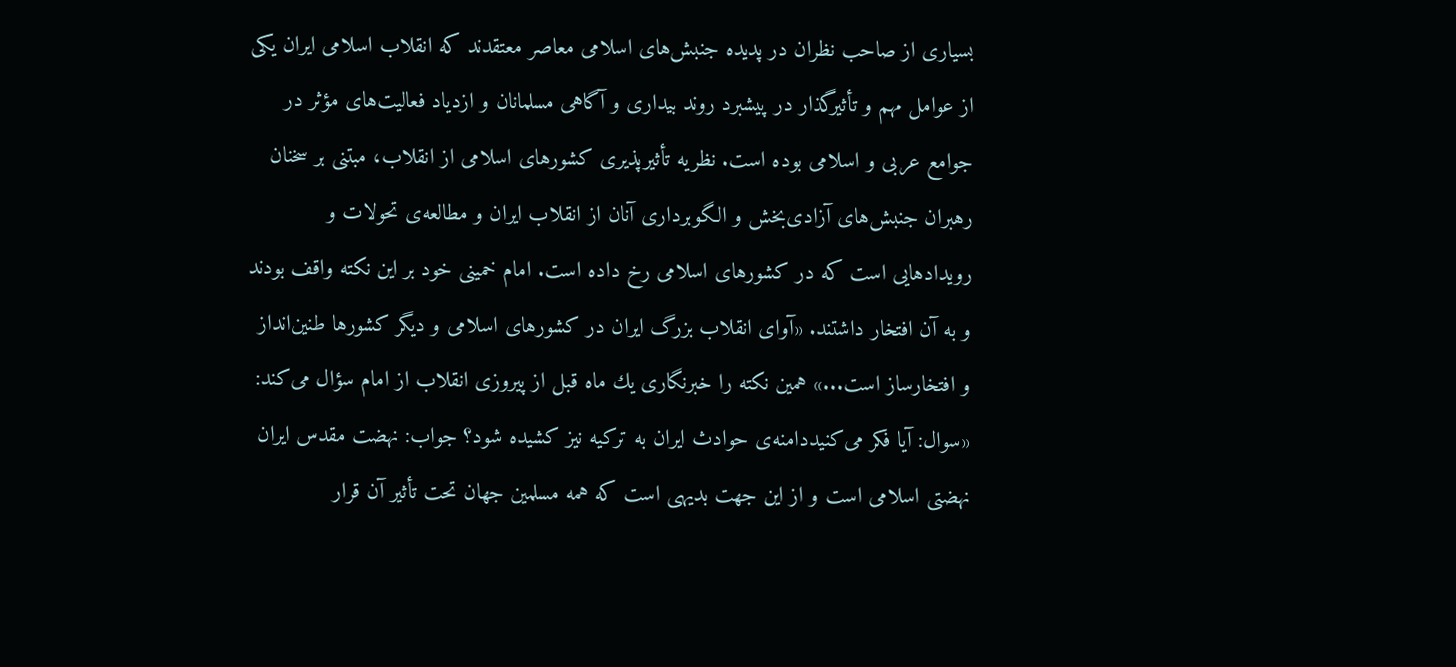بسیاری از صاحب نظران در پدیده جنبش‌های اسلامی معاصر معتقدند كه انقلاب اسلامی ایران یكی از عوامل مهم و تأثیرگذار در پیشبرد روند بیداری و آگاهی مسلمانان و ازدیاد فعالیت‌های مؤثر در جوامع عربی و اسلامی بوده است. نظریه تأثیرپذیری كشورهای اسلامی از انقلاب، مبتنی بر سخنان رهبران جنبش‌های آزادی‌بخش و الگوبرداری آنان از انقلاب ایران و مطالعه‌ی تحولات و رویدادهایی است كه در كشورهای اسلامی رخ داده است. امام خمینی خود بر این نكته واقف بودند و به آن افتخار داشتند. «آوای انقلاب بزرگ ایران در كشورهای اسلامی و دیگر كشورها طنین‌انداز و افتخارساز است...» همین نكته را خبرنگاری یك ماه قبل از پیروزی انقلاب از امام سؤال می‌كند: «سوال: آیا فكر می‌كنیددامنه‌ی حوادث ایران به تركیه نیز كشیده شود؟ جواب: نهضت مقدس ایران نهضتی اسلامی است و از این جهت بدیهی است كه همه مسلمین جهان تحت تأثیر آن قرار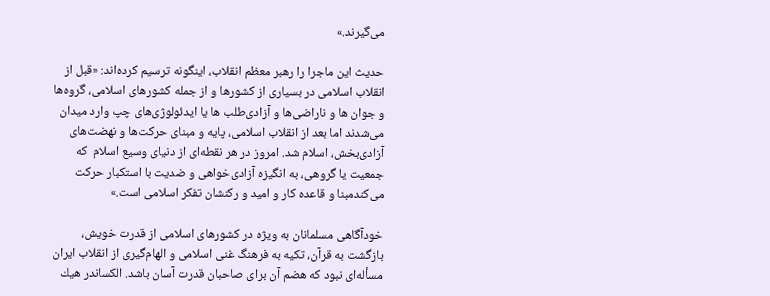می‌گیرند.»

حدیث این ماجرا را رهبر معظم انقلاب، اینگونه ترسیم كرده‌اند: «قبل از انقلاب اسلامی در بسیاری از كشورها و از جمله كشورهای اسلامی، گروه‌ها و جوان ها و ناراضی‌ها و آزادی‌طلب ها یا ایدئولوژی‌های چپ وارد میدان می‌‌شدند اما بعد از انقلاب اسلامی، پایه و مبنای حركت‌ها و نهضت‌های آزادی‌بخش، اسلام شد. امروز در هر نقطه‌ای از دنیای وسیع اسلام  كه جمعیت یا گروهی، به انگیزه آزادی‌خواهی و ضدیت با استكبار حركت می‌كندمبنا و قاعده كار و امید و ركنشان تفكر اسلامی است.»

خودآگاهی مسلمانان به ویژه در كشورهای اسلامی از قدرت خویش، بازگشت به قرآن، تكیه به فرهنگ غنی اسلامی و الهام‌گیری از انقلاب ایران مسأله‌ای نبود كه هضم آن برای صاحبان قدرت آسان باشد. الكساندر هیك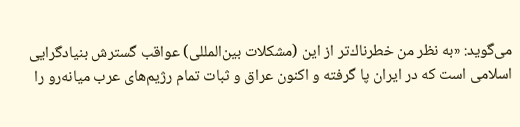می‌گوید: «به نظر من خطرناك‌تر از این (مشكلات بین‌المللی) عواقب گسترش بنیادگرایی اسلامی است كه در ایران پا گرفته و اكنون عراق و ثبات تمام رژیم‌های عرب میانه‌رو را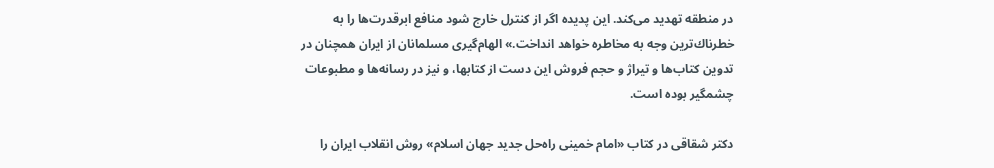در منطقه تهدید می‌كند. این پدیده اگر از كنترل خارج شود منافع ابرقدرت‌ها را به خطرناك‌ترین وجه به مخاطره خواهد انداخت.» الهام‌گیری مسلمانان از ایران همچنان در تدوین كتاب‌ها و تیراژ و حجم فروش این دست از كتابها، و نیز در رسانه‌ها و مطبوعات چشمگیر بوده است.

دكتر شقاقی در كتاب «امام خمینی راه‌حل جدید جهان اسلام» روش انقلاب ایران را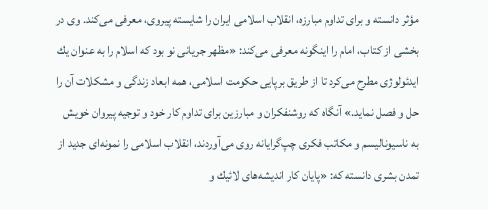مؤثر دانسته و برای تداوم مبارزه، ‌انقلاب اسلامی ایران را شایسته پیروی، معرفی می‌كند. وی در بخشی از كتاب، امام را اینگونه معرفی می‌كند: «مظهر جریانی نو بود كه اسلام را به عنوان یك ایدئولوژی مطرح می‌كرد تا از طریق برپایی حكومت اسلامی، همه ابعاد زندگی و مشكلات آن را حل و فصل نماید.» آنگاه كه روشنفكران و مبارزین برای تداوم كار خود و توجیه پیروان خویش به ناسیونالیسم و مكاتب فكری چپ‌گرایانه روی می‌آوردند،‌ انقلاب اسلامی را نمونه‌ای جدید از تمدن بشری دانسته كه: «پایان كار اندیشه‌های لائیك و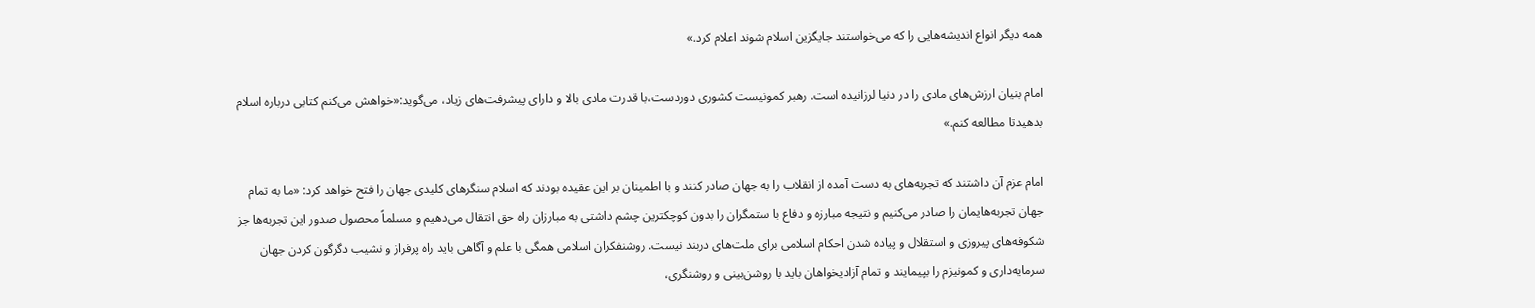همه دیگر انواع اندیشه‌هایی را كه می‌خواستند جایگزین اسلام شوند اعلام كرد.»

امام بنیان ارزش‌های مادی را در دنیا لرزانیده است. رهبر كمونیست كشوری دوردست،با قدرت مادی بالا و دارای پیشرفت‌های زیاد، می‌گوید:«خواهش می‌كنم كتابی درباره اسلام بدهیدتا مطالعه كنم.»

امام عزم آن داشتند كه تجربه‌های به دست آمده از انقلاب را به جهان صادر كنند و با اطمینان بر این عقیده بودند كه اسلام سنگرهای كلیدی جهان را فتح خواهد كرد: «ما به تمام جهان تجربه‌هایمان را صادر می‌كنیم و نتیجه مبارزه و دفاع با ستمگران را بدون كوچكترین چشم داشتی به مبارزان راه حق انتقال می‌دهیم و مسلماً محصول صدور این تجربه‌ها جز شكوفه‌های پیروزی و استقلال و پیاده شدن احكام اسلامی برای ملت‌های دربند نیست. روشنفكران اسلامی همگی با علم و آگاهی باید راه پرفراز و نشیب دگرگون كردن جهان سرمایه‌داری و كمونیزم را بپیمایند و تمام آزادیخواهان باید با روشن‌بینی و روشنگری،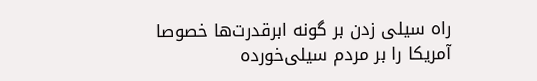راه سیلی زدن بر گونه ابرقدرت‌ها خصوصا آمریكا را بر مردم سیلی‌خورده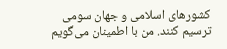كشورهای اسلامی و جهان سومی ترسیم كنند. من با اطمینان می‌گویم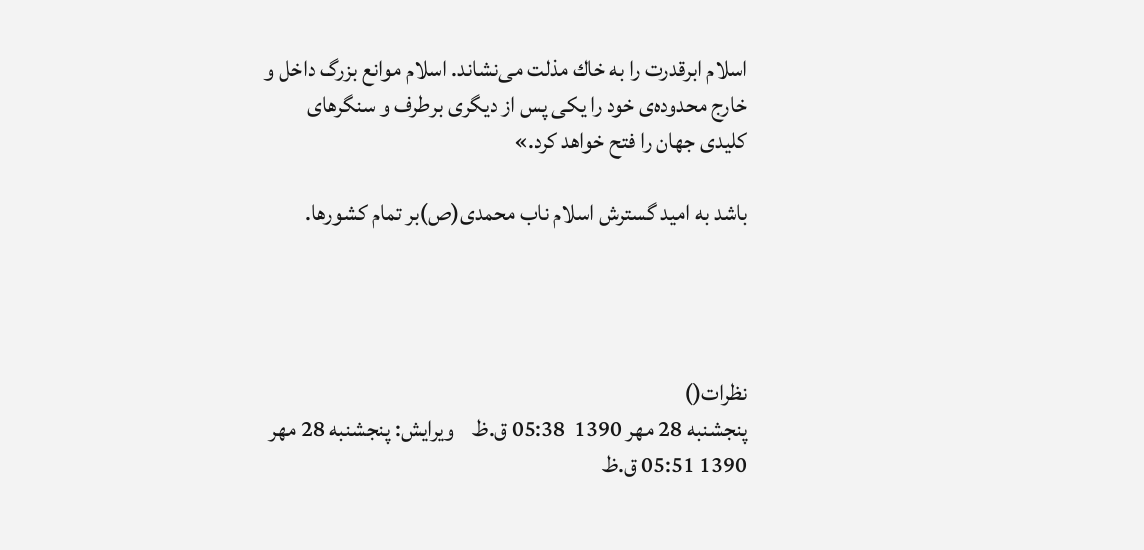اسلام ابرقدرت را به خاك مذلت می‌نشاند. اسلام موانع بزرگ داخل و خارج محدوده‌ی خود را یكی پس از دیگری برطرف و سنگرهای كلیدی جهان را فتح خواهد كرد.»

باشد به امید گسترش اسلام ناب محمدی(ص)بر تمام کشورها.




نظرات()
پنجشنبه 28 مهر 1390  05:38 ق.ظ    ویرایش: پنجشنبه 28 مهر 1390 05:51 ق.ظ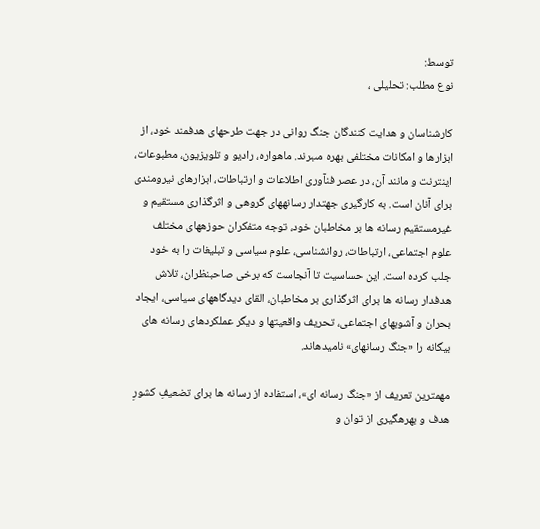توسط:
نوع مطلب: تحلیلی ،

کارشناسان و هدایت کنندگان جنگ روانى در جهت طرحهاى هدفمند خود، از ابزارها و امکانات مختلفى بهره مىبرند. ماهواره، رادیو و تلویزیون، مطبوعات، اینترنت و مانند آن، در عصر فنآورى اطلاعات و ارتباطات، ابزارهاى نیرومندى براى آنان است. به کارگیرى جهتدار رسانههاى گروهى و اثرگذارى مستقیم و غیرمستقیم رسانه ها بر مخاطبان خود، توجه متفکران حوزههاى مختلف علوم اجتماعى، ارتباطات، روانشناسى، علوم سیاسى و تبلیغات را به خود جلب کرده است. این حساسیت تا آنجاست که برخى صاحبنظران، تلاش هدفدار رسانه ها براى اثرگذارى بر مخاطبان، القاى دیدگاههاى سیاسى، ایجاد بحران و آشوبهاى اجتماعى، تحریف واقعیتها و دیگر عملکردهاى رسانه هاى بیگانه را «جنگ رسانهاى» نامیدهاند.

مهمترین تعریف از «جنگ رسانه اى»، استفاده از رسانه ها براى تضعیفِ کشورِ هدف و بهرهگیرى از توان و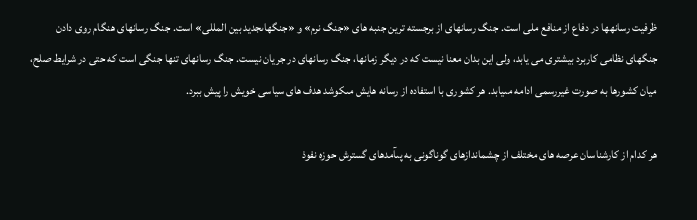ظرفیت رسانهها در دفاع از منافع ملى است. جنگ رسانهاى از برجسته ترین جنبه هاى «جنگ نرم» و «جنگهاىجدید بین المللى» است. جنگ رسانهاى هنگام روى دادن جنگهاى نظامى کاربرد بیشترى مى یابد، ولى این بدان معنا نیست که در دیگر زمانها، جنگ رسانهاى در جریان نیست. جنگ رسانهاى تنها جنگى است که حتى در شرایط صلح، میان کشورها به صورت غیررسمى ادامه مىیابد. هر کشورى با استفاده از رسانه هایش مىکوشد هدف هاى سیاسى خویش را پیش ببرد.

هر کدام از کارشناسان عرصه هاى مختلف از چشماندازهاى گوناگونى به پىآمدهاى گسترش حوزه نفوذ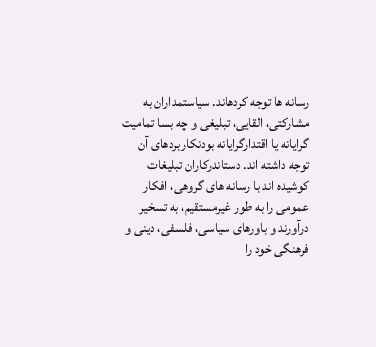رسانه ها توجه کردهاند. سیاستمداران به مشارکتى، القایى، تبلیغى و چه بسا تمامیت گرایانه یا اقتدارگرایانه بودنکاربردهاى آن توجه داشته اند. دستاندرکاران تبلیغات کوشیده اند با رسانه هاى گروهى، افکار عمومى را به طور غیرمستقیم، به تسخیر درآورند و باورهاى سیاسى، فلسفى، دینى و فرهنگى خود را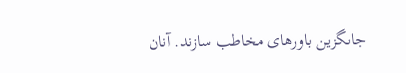جاىگزین باورهاى مخاطب سازند. آنان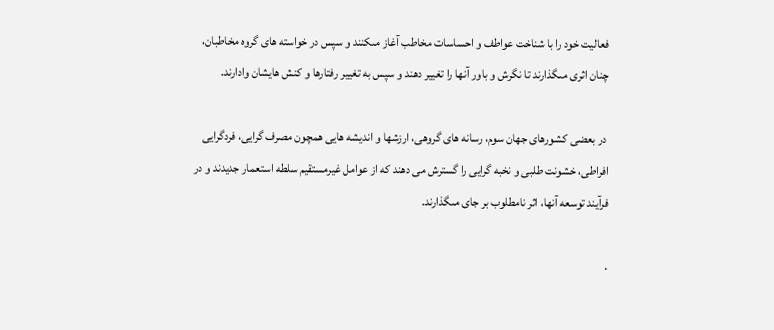فعالیت خود را با شناخت عواطف و احساسات مخاطب آغاز مىکنند و سپس در خواسته هاى گروه مخاطبان، چنان اثرى مىگذارند تا نگرش و باور آنها را تغییر دهند و سپس به تغییر رفتارها و کنش هایشان وادارند.

 در بعضى کشورهاى جهان سوم، رسانه هاى گروهى، ارزشها و اندیشه هایى همچون مصرف گرایى، فردگرایى افراطى، خشونت طلبى و نخبه گرایى را گسترش مى دهند که از عوامل غیرمستقیم سلطه استعمار جدیدند و در فرآیند توسعه آنها، اثر نامطلوب بر جاى مىگذارند.

.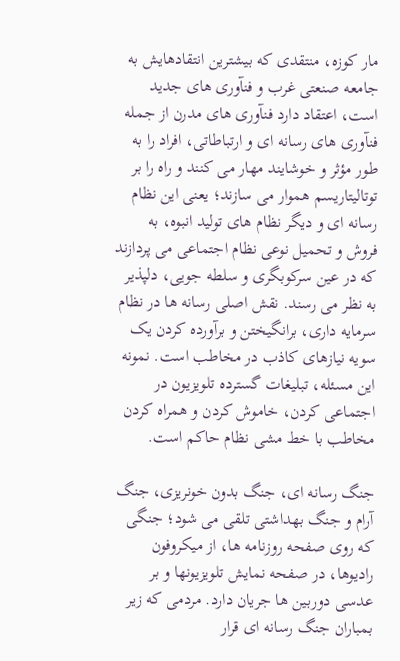مار کوزه، منتقدى که بیشترین انتقادهایش به جامعه صنعتى غرب و فنآورى هاى جدید است، اعتقاد دارد فنآورى هاى مدرن از جمله فنآورى هاى رسانه اى و ارتباطاتى، افراد را به طور مؤثر و خوشایند مهار مى کنند و راه را بر توتالیتاریسم هموار مى سازند؛ یعنى این نظام رسانه اى و دیگر نظام هاى تولید انبوه، به فروش و تحمیل نوعى نظام اجتماعى مى پردازند که در عین سرکوبگرى و سلطه جویى، دلپذیر به نظر مى رسند. نقش اصلى رسانه ها در نظام سرمایه دارى، برانگیختن و برآورده کردن یک سویه نیازهاى کاذب در مخاطب است. نمونه این مسئله، تبلیغات گسترده تلویزیون در اجتماعى کردن، خاموش کردن و همراه کردن مخاطب با خط مشى نظام حاکم است.

جنگ رسانه اى، جنگ بدون خونریزى، جنگ آرام و جنگ بهداشتى تلقى مى شود؛ جنگى که روى صفحه روزنامه ها، از میکروفون رادیوها، در صفحه نمایش تلویزیونها و بر عدسى دوربین ها جریان دارد. مردمى که زیر بمباران جنگ رسانه اى قرار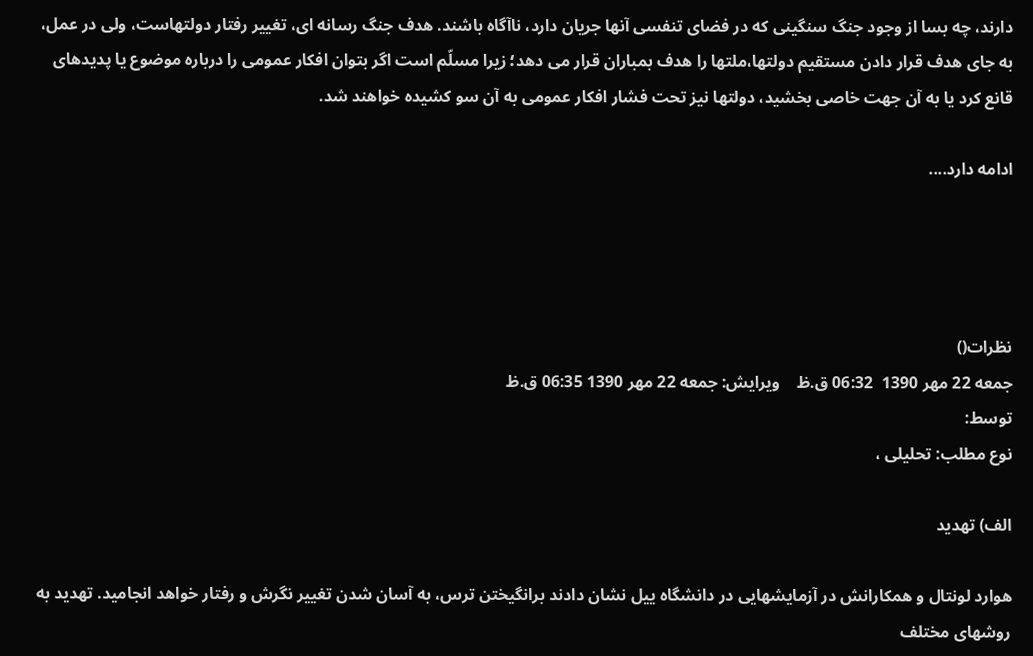دارند، چه بسا از وجود جنگ سنگینى که در فضاى تنفسى آنها جریان دارد، ناآگاه باشند. هدف جنگ رسانه اى، تغییر رفتار دولتهاست، ولى در عمل، به جاى هدف قرار دادن مستقیم دولتها،ملتها را هدف بمباران قرار مى دهد؛ زیرا مسلّم است اگر بتوان افکار عمومى را درباره موضوع یا پدیدهاى قانع کرد یا به آن جهت خاصى بخشید، دولتها نیز تحت فشار افکار عمومى به آن سو کشیده خواهند شد.

ادامه دارد....




نظرات()
جمعه 22 مهر 1390  06:32 ق.ظ    ویرایش: جمعه 22 مهر 1390 06:35 ق.ظ
توسط:
نوع مطلب: تحلیلی ،

الف) تهدید

هوارد لونتال و همکارانش در آزمایشهایى در دانشگاه ییل نشان دادند برانگیختن ترس، به آسان شدن تغییر نگرش و رفتار خواهد انجامید. تهدید به روشهاى مختلف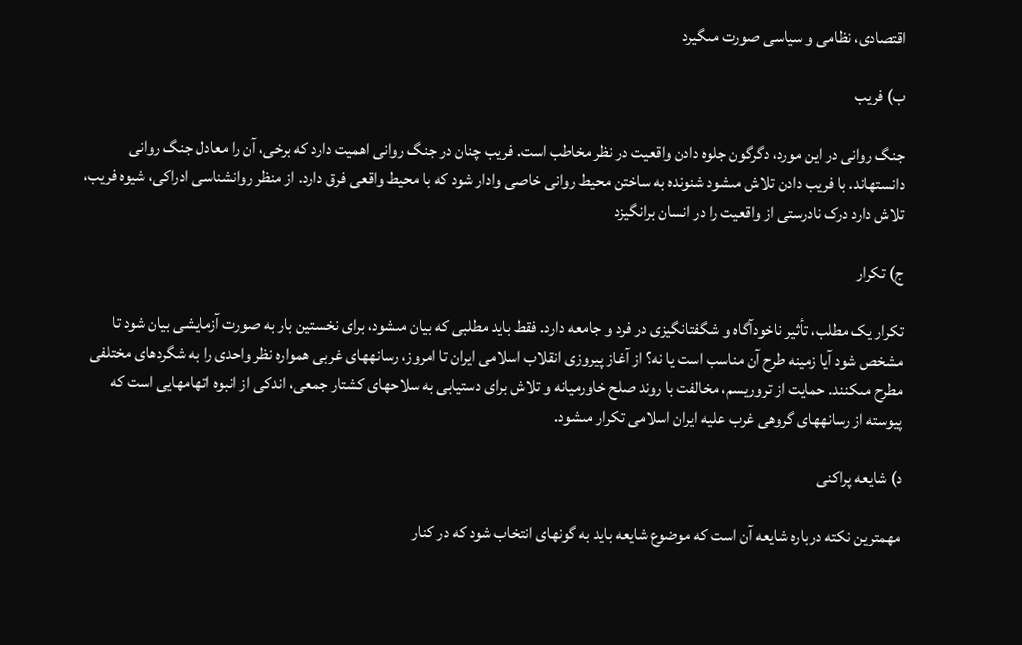اقتصادى، نظامى و سیاسى صورت مىگیرد

ب) فریب

جنگ روانى در این مورد، دگرگون جلوه دادن واقعیت در نظر مخاطب است. فریب چنان در جنگ روانى اهمیت دارد که برخى، آن را معادل جنگ روانى دانستهاند. با فریب دادن تلاش مىشود شنونده به ساختن محیط روانى خاصى وادار شود که با محیط واقعى فرق دارد. از منظر روانشناسى ادراکى، شیوه فریب، تلاش دارد درک نادرستى از واقعیت را در انسان برانگیزد

ج) تکرار

تکرار یک مطلب، تأثیر ناخودآگاه و شگفتانگیزى در فرد و جامعه دارد. فقط باید مطلبى که بیان مىشود، براى نخستین بار به صورت آزمایشى بیان شود تا مشخص شود آیا زمینه طرح آن مناسب است یا نه؟ از آغاز پیروزى انقلاب اسلامى ایران تا امروز، رسانههاى غربى همواره نظر واحدى را به شگردهاى مختلفى مطرح مىکنند. حمایت از تروریسم، مخالفت با روند صلح خاورمیانه و تلاش براى دستیابى به سلاحهاى کشتار جمعى، اندکى از انبوه اتهامهایى است که پیوسته از رسانههاى گروهى غرب علیه ایران اسلامى تکرار مىشود.

د) شایعه پراکنى

مهمترین نکته درباره شایعه آن است که موضوع شایعه باید به گونهاى انتخاب شود که در کنار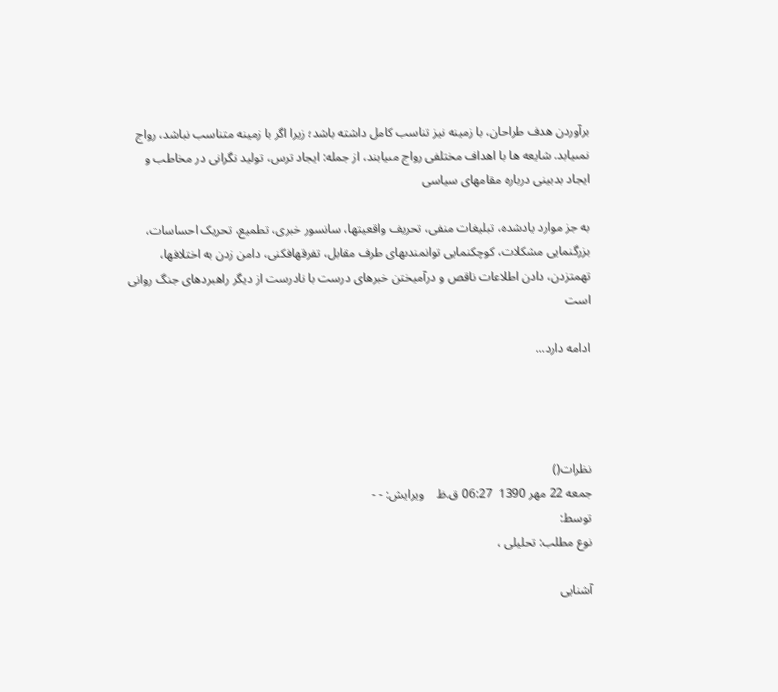برآوردن هدف طراحان، با زمینه نیز تناسب کامل داشته باشد؛ زیرا اگر با زمینه متناسب نباشد، رواج نمىیابد. شایعه ها با اهداف مختلفى رواج مىیابند، از جمله: ایجاد ترس، تولید نگرانى در مخاطب و ایجاد بدبینى درباره مقامهاى سیاسى

به جز موارد یادشده، تبلیغات منفى، تحریف واقعیتها، سانسور خبرى، تطمیع، تحریک احساسات، بزرگنمایى مشکلات، کوچکنمایى توانمندىهاى طرف مقابل، تفرقهافکنى، دامن زدن به اختلافها، تهمتزدن، دادن اطلاعات ناقص و درآمیختن خبرهاى درست با نادرست از دیگر راهبردهاى جنگ روانى است

ادامه دارد...




نظرات()
جمعه 22 مهر 1390  06:27 ق.ظ    ویرایش: - -
توسط:
نوع مطلب: تحلیلی ،

آشنایى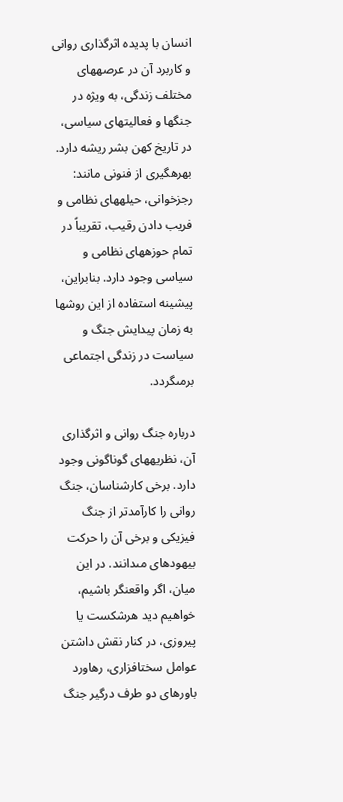انسان با پدیده اثرگذارى روانى و کاربرد آن در عرصههاى مختلف زندگى، به ویژه در جنگها و فعالیتهاى سیاسى، در تاریخ کهن بشر ریشه دارد. بهرهگیرى از فنونى مانند: رجزخوانى، حیلههاى نظامى و فریب دادن رقیب، تقریباً در تمام حوزههاى نظامى و سیاسى وجود دارد. بنابراین، پیشینه استفاده از این روشها به زمان پیدایش جنگ و سیاست در زندگى اجتماعى برمىگردد.

درباره جنگ روانى و اثرگذارى آن، نظریههاى گوناگونى وجود دارد. برخى کارشناسان، جنگ روانى را کارآمدتر از جنگ فیزیکى و برخى آن را حرکت بیهودهاى مىدانند. در این میان، اگر واقعنگر باشیم، خواهیم دید هرشکست یا پیروزى، در کنار نقش داشتن عوامل سختافزارى، رهاورد باورهاى دو طرف درگیر جنگ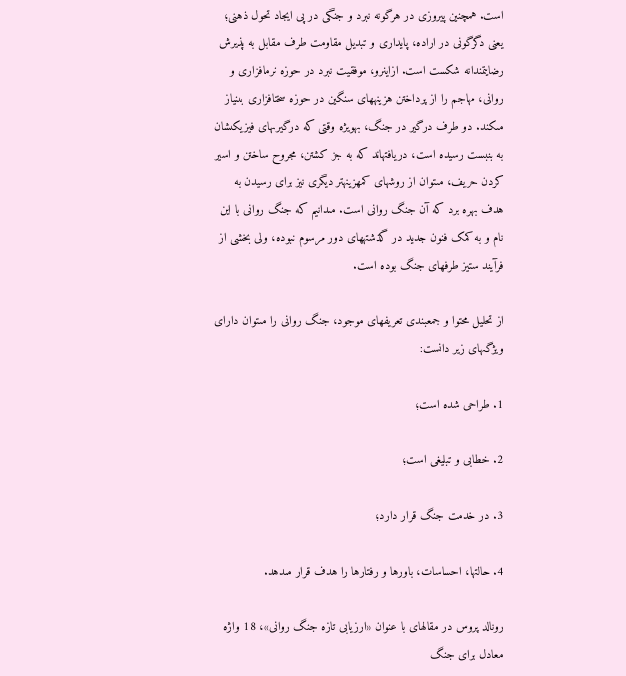است. همچنین پیروزى در هرگونه نبرد و جنگى در پى ایجاد تحول ذهنى؛ یعنى دگرگونى در اراده، پایدارى و تبدیل مقاومت طرف مقابل به پذیرش رضایتمندانه شکست است. ازاینرو، موفقیت نبرد در حوزه نرمافزارى و روانى، مهاجم را از پرداختن هزینههاى سنگین در حوزه سختافزارى بىنیاز مىکند. دو طرف درگیر در جنگ، بهویژه وقتى که درگیرىهاى فیزیکىشان به بنبست رسیده است، دریافتهاند که به جز کشتن، مجروح ساختن و اسیر کردن حریف، مىتوان از روشهاى کمهزینهتر دیگرى نیز براى رسیدن به هدف بهره برد که آن جنگ روانى است. مىدانیم که جنگ روانى با این نام و به کمک فنون جدید در گذشتههاى دور مرسوم نبوده، ولى بخشى از فرآیند ستیز طرفهاى جنگ بوده است.

از تحلیل محتوا و جمعبندى تعریفهاى موجود، جنگ روانى را مىتوان داراى ویژگىهاى زیر دانست:

1. طراحى شده است؛

2. خطابى و تبلیغى است؛

3. در خدمت جنگ قرار دارد؛

4. حالتها، احساسات، باورها و رفتارها را هدف قرار مىدهد.

رونالد پروس در مقالهاى با عنوان «ارزیابى تازه جنگ روانى»، 18 واژه معادل براى جنگ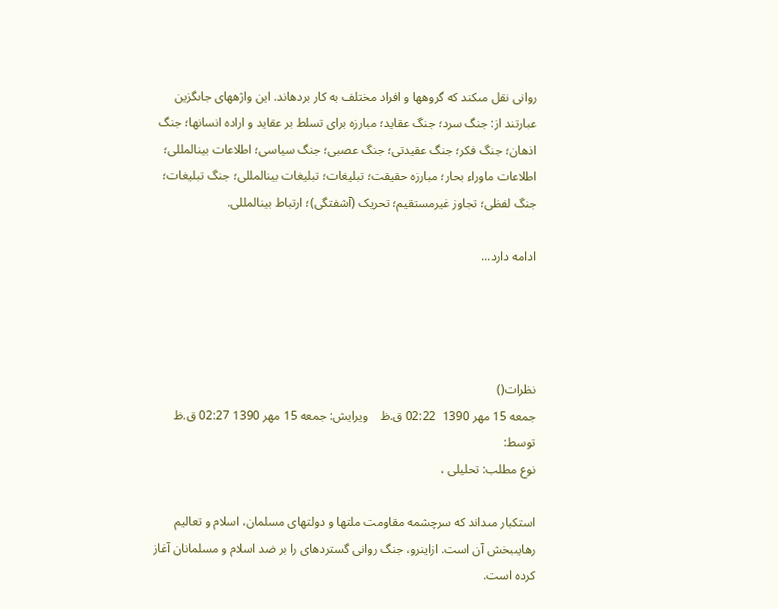روانى نقل مىکند که گروهها و افراد مختلف به کار بردهاند. این واژههاى جاىگزین عبارتند از: جنگ سرد؛ جنگ عقاید؛ مبارزه براى تسلط بر عقاید و اراده انسانها؛ جنگ اذهان؛ جنگ فکر؛ جنگ عقیدتى؛ جنگ عصبى؛ جنگ سیاسى؛ اطلاعات بینالمللى؛ اطلاعات ماوراء بحار؛ مبارزه حقیقت؛ تبلیغات؛ تبلیغات بینالمللى؛ جنگ تبلیغات؛ جنگ لفظى؛ تجاوز غیرمستقیم؛ تحریک (آشفتگى)؛ ارتباط بینالمللى.

ادامه دارد...




نظرات()
جمعه 15 مهر 1390  02:22 ق.ظ    ویرایش: جمعه 15 مهر 1390 02:27 ق.ظ
توسط:
نوع مطلب: تحلیلی ،

استکبار مىداند که سرچشمه مقاومت ملتها و دولتهاى مسلمان، اسلام و تعالیم رهایىبخش آن است. ازاینرو، جنگ روانى گستردهاى را بر ضد اسلام و مسلمانان آغاز کرده است.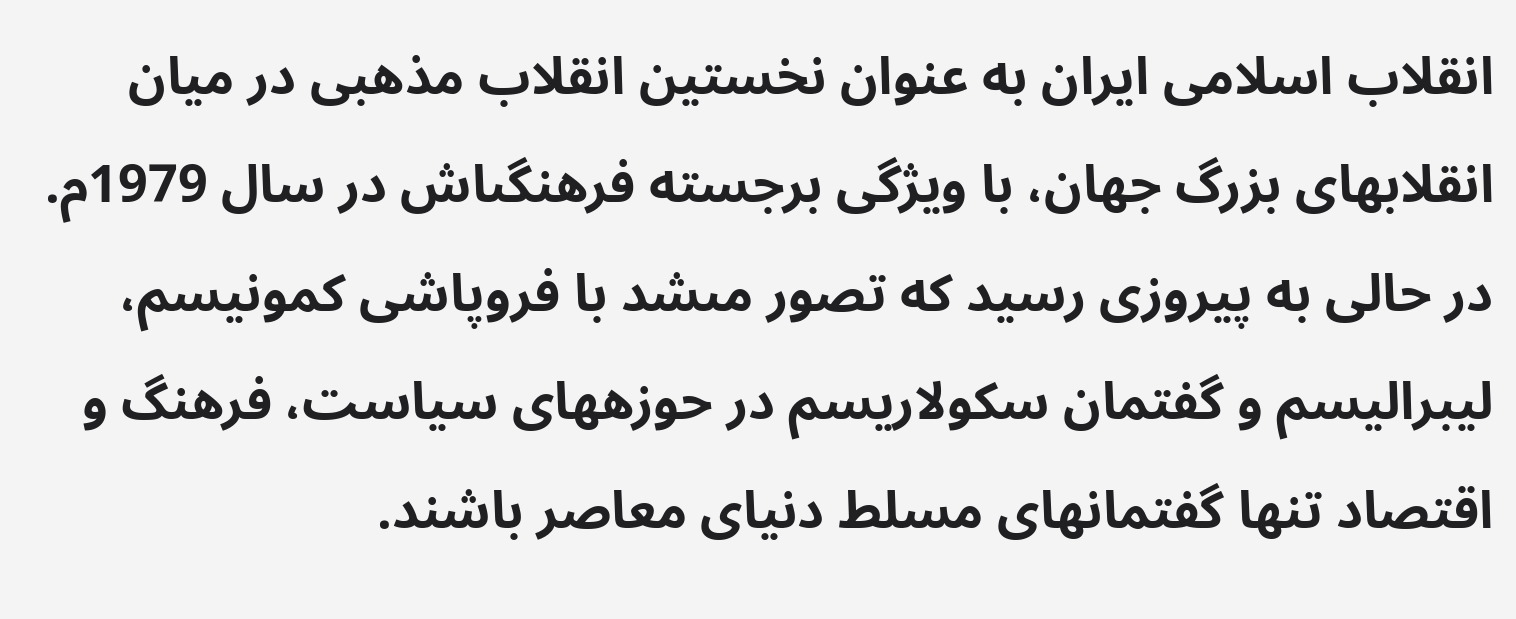انقلاب اسلامى ایران به عنوان نخستین انقلاب مذهبى در میان انقلابهاى بزرگ جهان، با ویژگى برجسته فرهنگىاش در سال 1979م. در حالى به پیروزى رسید که تصور مىشد با فروپاشى کمونیسم، لیبرالیسم و گفتمان سکولاریسم در حوزههاى سیاست، فرهنگ و اقتصاد تنها گفتمانهاى مسلط دنیاى معاصر باشند.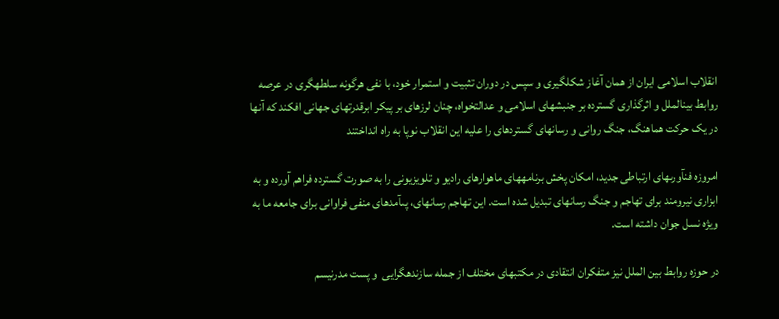انقلاب اسلامى ایران از همان آغاز شکلگیرى و سپس در دوران تثبیت و استمرار خود، با نفى هرگونه سلطهگرى در عرصه روابط بینالملل و اثرگذارى گسترده بر جنبشهاى اسلامى و عدالتخواه، چنان لرزهاى بر پیکر ابرقدرتهاى جهانى افکند که آنها در یک حرکت هماهنگ، جنگ روانى و رسانهاى گستردهاى را علیه این انقلاب نوپا به راه انداختند

امروزه فنآورىهاى ارتباطى جدید، امکان پخش برنامههاى ماهوارهاى رادیو و تلویزیونى را به صورت گسترده فراهم آورده و به ابزارى نیرومند براى تهاجم و جنگ رسانهاى تبدیل شده است. این تهاجم رسانهاى، پىآمدهاى منفى فراوانى براى جامعه ما به ویژه نسل جوان داشته است.

در حوزه روابط بین الملل نیز متفکران انتقادى در مکتبهاى مختلف از جمله سازندهگرایى  و پست مدرنیسم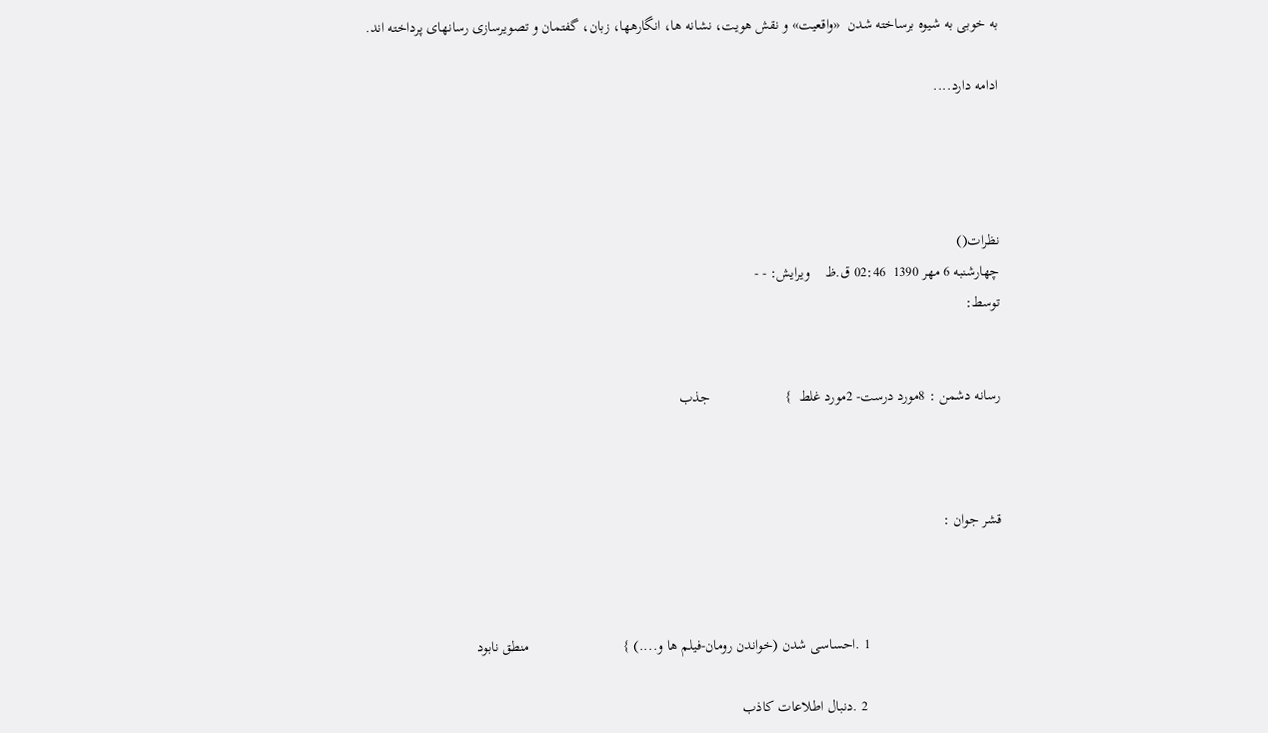به خوبى به شیوه برساخته شدن  «واقعیت» و نقش هویت، نشانه ها، انگارهها، زبان، گفتمان و تصویرسازى رسانهاى پرداخته اند.

ادامه دارد....




نظرات()
چهارشنبه 6 مهر 1390  02:46 ق.ظ    ویرایش: - -
توسط:


رسانه دشمن : 8مورد درست- 2مورد غلط  }                    جذب



قشر جوان :



                                   1 .احساسی شدن (خواندن رومان-فیلم ها و....) }                         منطق نابود

                                    2 .دنبال اطلاعات کاذب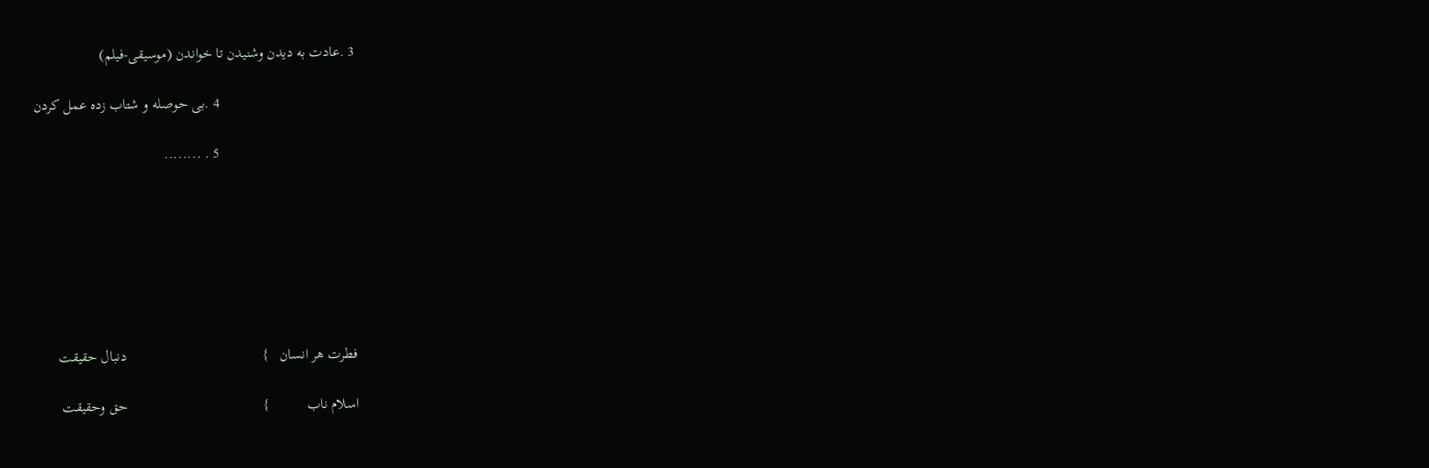3 .عادت به دیدن وشنیدن تا خواندن (موسیقی-فیلم)

                                    4 .بی حوصله و شتاب زده عمل کردن

                                    5 . ........







فطرت هر انسان   }                                    دنبال حقیقت

اسلام ناب          }                                    حق وحقیقت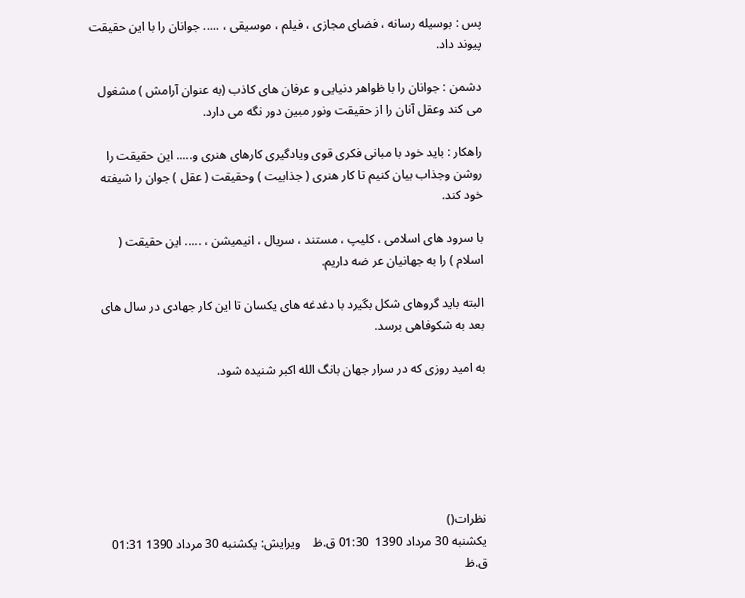پس : بوسیله رسانه ، فضای مجازی ، فیلم ، موسیقی ، ..... جوانان را با این حقیقت پیوند داد.

دشمن : جوانان را با ظواهر دنیایی و عرفان های کاذب (به عنوان آرامش ) مشغول می کند وعقل آنان را از حقیقت ونور مبین دور نگه می دارد.

راهکار : باید خود با مبانی فکری قوی ویادگیری کارهای هنری و..... این حقیقت را روشن وجذاب بیان کنیم تا کار هنری ( جذابیت ) وحقیقت ( عقل ) جوان را شیفته خود کند.

با سرود های اسلامی ، کلیپ ، مستند ، سریال ، انیمیشن ، ..... این حقیقت ( اسلام ) را به جهانیان عر ضه داریم.

البته باید گروهای شکل بگیرد با دغدغه های یکسان تا این کار جهادی در سال های بعد به شکوفاهی برسد.

به امید روزی که در سرار جهان بانگ الله اکبر شنیده شود.






نظرات()
یکشنبه 30 مرداد 1390  01:30 ق.ظ    ویرایش: یکشنبه 30 مرداد 1390 01:31 ق.ظ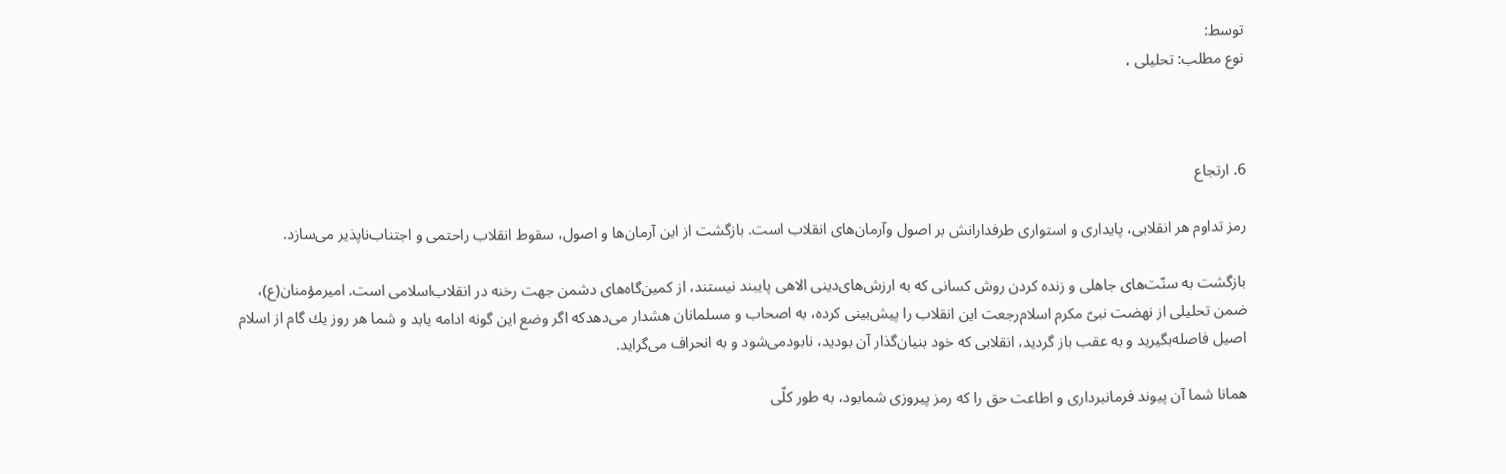توسط:
نوع مطلب: تحلیلی ،



6. ارتجاع‌

رمز تداوم‌ هر انقلابی‌، پایداری‌ و استواری‌ طرفدارانش‌ بر اصول‌ وآرمان‌های‌ انقلاب‌ است‌. بازگشت‌ از این‌ آرمان‌ها و اصول‌، سقوط‌ انقلاب‌ راحتمی‌ و اجتناب‌ناپذیر می‌سازد.

بازگشت‌ به‌ سنّت‌های‌ جاهلی‌ و زنده‌ كردن‌ روش‌ كسانی‌ كه‌ به‌ ارزش‌های‌دینی‌ الاهی‌ پایبند نیستند، از كمین‌گاه‌های‌ دشمن‌ جهت‌ رخنه‌ در انقلاب‌اسلامی‌ است‌. امیرمؤمنان‌(ع)، ضمن‌ تحلیلی‌ از نهضت‌ نبی‌ّ مكرم‌ اسلام‌رجعت‌ این‌ انقلاب‌ را پیش‌بینی‌ كرده‌، به‌ اصحاب‌ و مسلمانان‌ هشدار می‌دهدكه‌ اگر وضع‌ این‌ گونه‌ ادامه‌ یابد و شما هر روز یك‌ گام‌ از اسلام‌ اصیل‌ فاصله‌بگیرید و به‌ عقب‌ باز گردید، انقلابی‌ كه‌ خود بنیان‌گذار آن‌ بودید، نابودمی‌شود و به‌ انحراف‌ می‌گراید.

همانا شما آن‌ پیوند فرمانبرداری‌ و اطاعت‌ حق‌ را كه‌ رمز پیروزی‌ شمابود، به‌ طور كلّی‌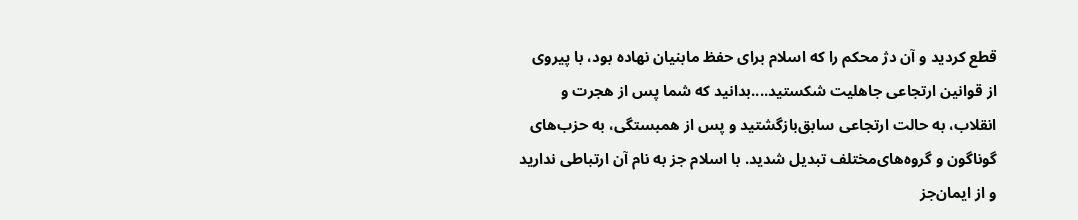قطع‌ كردید و آن‌ دژ محكم‌ را كه‌ اسلام‌ برای‌ حفظ‌ مابنیان‌ نهاده‌ بود، با پیروی‌ از قوانین‌ ارتجاعی‌ جاهلیت‌ شكستید....بدانید كه‌ شما پس‌ از هجرت‌ و انقلاب‌، به‌ حالت‌ ارتجاعی‌ سابق‌بازگشتید و پس‌ از همبستگی‌، به‌ حزب‌های‌ گوناگون‌ و گروه‌های‌مختلف‌ تبدیل‌ شدید. با اسلام‌ جز به‌ نام‌ آن‌ ارتباطی‌ ندارید و از ایمان‌جز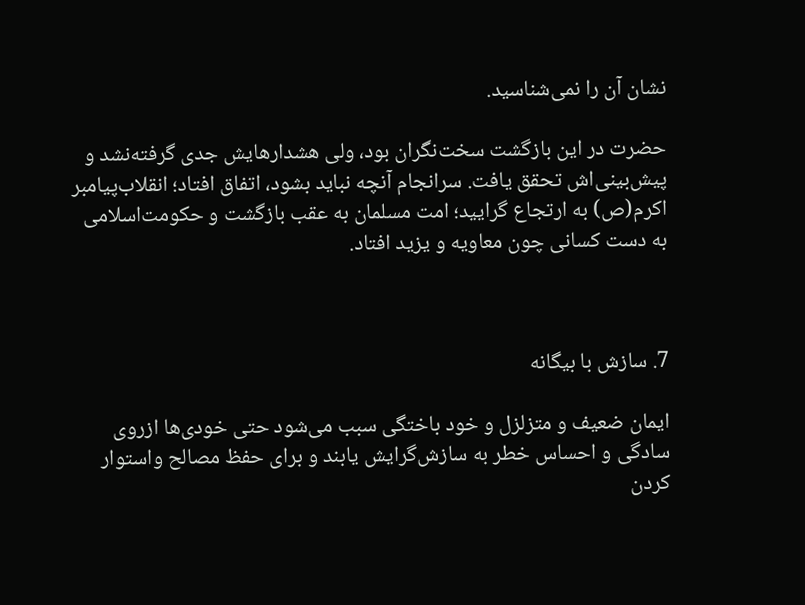نشان‌ آن‌ را نمی‌شناسید.

حضرت‌ در این‌ بازگشت‌ سخت‌نگران‌ بود، ولی‌ هشدارهایش‌ جدی‌ گرفته‌نشد و پیش‌بینی‌اش‌ تحقق‌ یافت‌. سرانجام‌ آنچه‌ نباید بشود، اتفاق‌ افتاد؛ انقلاب‌پیامبر اكرم‌(ص) به‌ ارتجاع‌ گرایید؛ امت‌ مسلمان‌ به‌ عقب‌ بازگشت‌ و حكومت‌اسلامی‌ به‌ دست‌ كسانی‌ چون‌ معاویه‌ و یزید افتاد.



7. سازش‌ با بیگانه‌

ایمان‌ ضعیف‌ و متزلزل‌ و خود باختگی‌ سبب‌ می‌شود حتی‌ خودی‌ها ازروی‌ سادگی‌ و احساس‌ خطر به‌ سازش‌گرایش‌ یابند و برای‌ حفظ‌ مصالح‌ واستوار كردن‌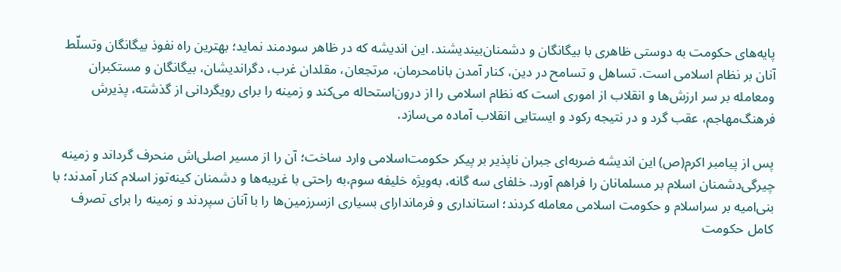پایه‌های‌ حكومت‌ به‌ دوستی‌ ظاهری‌ با بیگانگان‌ و دشمنان‌بیندیشند. این‌ اندیشه‌ كه‌ در ظاهر سودمند نماید؛ بهترین‌ راه‌ نفوذ بیگانگان‌ وتسلّط‌ آنان‌ بر نظام‌ اسلامی‌ است‌. تساهل‌ و تسامح‌ در دین‌، كنار آمدن‌ بانامحرمان‌، مرتجعان‌، مقلدان‌ غرب‌، دگراندیشان‌، بیگانگان‌ و مستكبران‌ ومعامله‌ بر سر ارزش‌ها و انقلاب‌ از اموری‌ است‌ كه‌ نظام‌ اسلامی‌ را از درون‌استحاله‌ می‌كند و زمینه‌ را برای‌ رویگردانی‌ از گذشته‌، پذیرش‌ فرهنگ‌مهاجم‌، عقب‌ گرد و در نتیجه‌ ركود و ایستایی‌ انقلاب‌ آماده‌ می‌سازد.

پس‌ از پیامبر اكرم‌(ص) این‌ اندیشه‌ ضربه‌ای‌ جبران‌ ناپذیر بر پیكر حكومت‌اسلامی‌ وارد ساخت‌؛ آن‌ را از مسیر اصلی‌اش‌ منحرف‌ گرداند و زمینه چیرگی‌دشمنان‌ اسلام‌ بر مسلمانان‌ را فراهم‌ آورد. خلفای‌ سه‌ گانه‌، به‌ویژه‌ خلیفه سوم‌،به‌ راحتی‌ با غریبه‌ها و دشمنان‌ كینه‌توز اسلام‌ كنار آمدند؛ با بنی‌امیه‌ بر سراسلام‌ و حكومت‌ اسلامی‌ معامله‌ كردند؛ استانداری‌ و فرماندارای‌ بسیاری‌ ازسرزمین‌ها را با آنان‌ سپردند و زمینه‌ را برای‌ تصرف‌ كامل‌ حكومت‌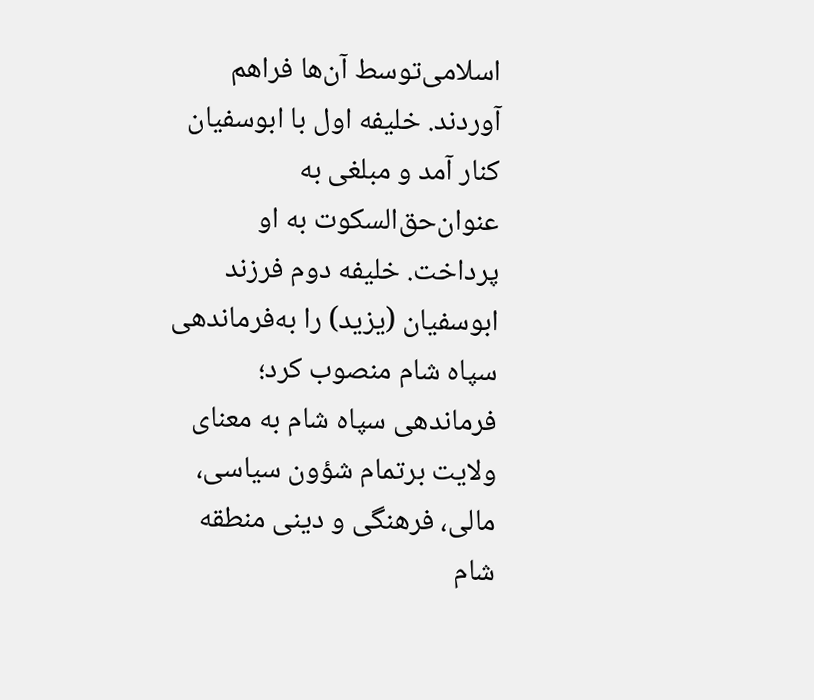اسلامی‌توسط‌ آن‌ها فراهم‌ آوردند. خلیفه اول‌ با ابوسفیان‌ كنار آمد و مبلغی‌ به‌ عنوان‌حق‌السكوت‌ به‌ او پرداخت‌. خلیفه دوم‌ فرزند ابوسفیان‌ (یزید) را به‌فرماندهی‌ سپاه‌ شام‌ منصوب‌ كرد؛ فرماندهی‌ سپاه‌ شام‌ به‌ معنای‌ ولایت‌ برتمام‌ شؤون‌ سیاسی‌، مالی‌، فرهنگی‌ و دینی‌ منطقه شام‌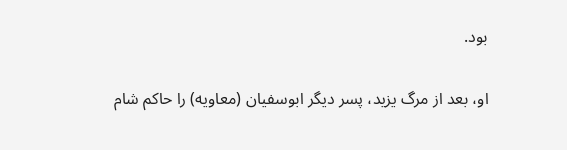بود.

او، بعد از مرگ‌ یزید، پسر دیگر ابوسفیان‌ (معاویه‌) را حاكم‌ شام‌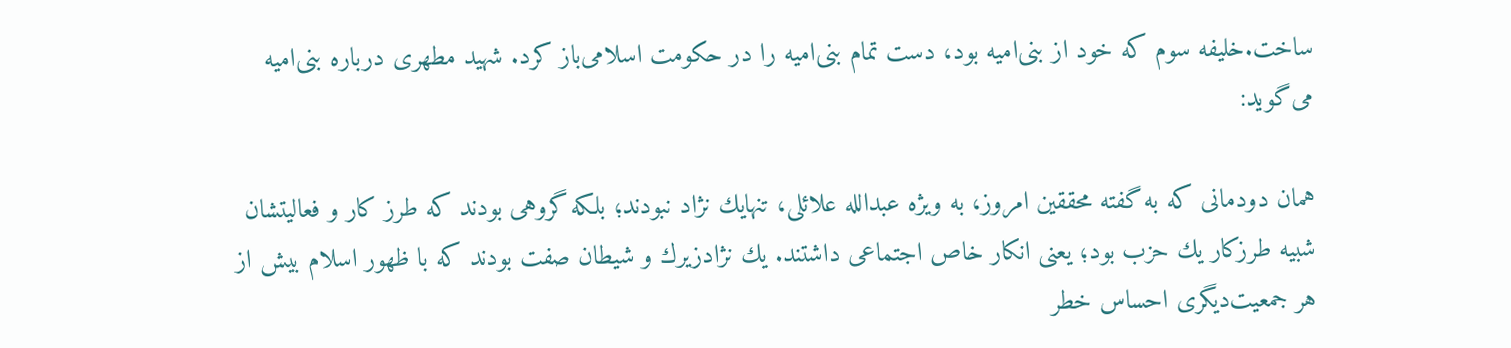ساخت‌.خلیفه سوم‌ كه‌ خود از بنی‌امیه‌ بود، دست‌ تمام‌ بنی‌امیه‌ را در حكومت‌ اسلامی‌باز كرد. شهید مطهری‌ درباره بنی‌امیه‌ می‌گوید:

همان‌ دودمانی‌ كه‌ به‌ گفته محققین‌ امروز، به‌ ویژه‌ عبدالله علائلی‌، تنهایك‌ نژاد نبودند؛ بلكه‌ گروهی‌ بودند كه‌ طرز كار و فعالیتشان‌ شبیه‌ طرزكار یك‌ حزب‌ بود؛ یعنی‌ انكار خاص‌ اجتماعی‌ داشتند. یك‌ نژادزیرك‌ و شیطان‌ صفت‌ بودند كه‌ با ظهور اسلام‌ بیش‌ از هر جمعیت‌دیگری‌ احساس‌ خطر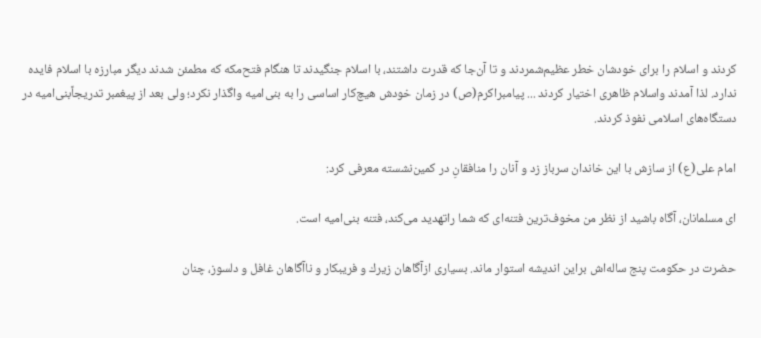كردند و اسلام‌ را برای‌ خودشان‌ خطر عظیم‌شمردند و تا آن‌جا كه‌ قدرت‌ داشتند، با اسلام‌ جنگیدند تا هنگام‌ فتح‌مكه‌ كه‌ مطمئن‌ شدند دیگر مبارزه‌ با اسلام‌ فایده‌ ندارد. لذا آمدند واسلام‌ ظاهری‌ اختیار كردند ... پیامبراكرم‌(ص) در زمان‌ خودش‌ هیچ‌كار اساسی‌ را به‌ بنی‌امیه‌ واگذار نكرد؛ ولی‌ بعد از پیغمبر تدریجاًبنی‌امیه‌ در دستگاه‌های‌ اسلامی‌ نفوذ كردند.

امام‌ علی‌(ع) از سازش‌ با این‌ خاندان‌ سرباز زد و آنان‌ را منافقان‌ِ در كمین‌نشسته‌ معرفی‌ كرد:

ای‌ مسلمانان‌، آگاه‌ باشید از نظر من‌ مخوف‌ترین‌ فتنه‌ای‌ كه‌ شما راتهدید می‌كند، فتنه‌ بنی‌امیه‌ است‌.

حضرت‌ در حكومت‌ پنج‌ ساله‌اش‌ براین‌ اندیشه‌ استوار ماند. بسیاری‌ ازآگاهان‌ زیرك‌ و فریبكار و ناآگاهان‌ غافل‌ و دلسوز، چنان‌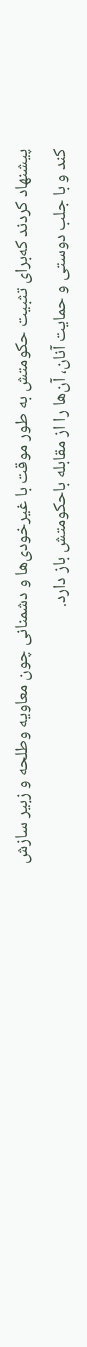پیشنهاد كردند كه‌برای‌ تثبیت‌ حكومتش‌ به‌ طور موقت‌ با غیرخودی‌ها و دشمنانی‌ چون‌ معاویه‌ وطلحه‌ و زبیر سازش‌ كند و با جلب‌ دوستی‌ و حمایت‌ آنان‌، آن‌ها را از مقابله‌ باحكومتش‌ باز دارد.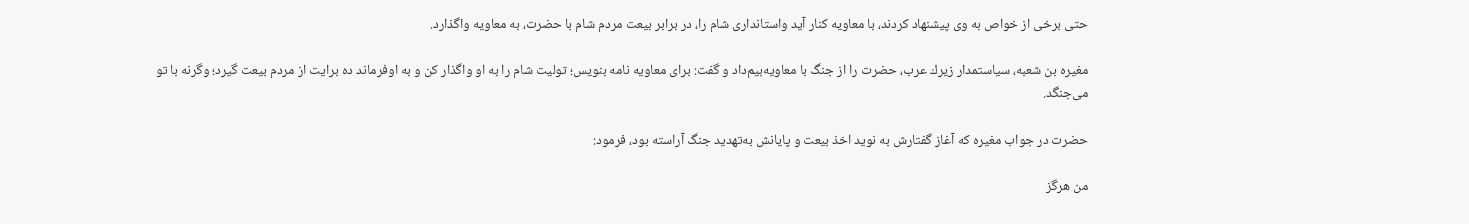حتی‌ برخی‌ از خواص‌ به‌ وی‌ پیشنهاد كردند، با معاویه‌ كنار آید واستانداری‌ شام‌ را، در برابر بیعت‌ مردم‌ شام‌ با حضرت‌، به‌ معاویه‌ واگذارد.

مغیره‌ بن‌ شعبه‌، سیاستمدار زیرك‌ عرب‌، حضرت‌ را از جنگ‌ با معاویه‌بیم‌داد و گفت‌: برای‌ معاویه‌ نامه‌ بنویس‌؛ تولیت‌ شام‌ را به‌ او واگذار كن‌ و به‌ اوفرماند ده‌ برایت‌ از مردم‌ بیعت‌ گیرد؛ وگرنه‌ با تو می‌جنگد.

حضرت‌ در جواب‌ مغیره‌ كه‌ آغاز گفتارش‌ به‌ نوید اخذ بیعت‌ و پایانش‌ به‌تهدید جنگ‌ آراسته‌ بود، فرمود:

من‌ هرگز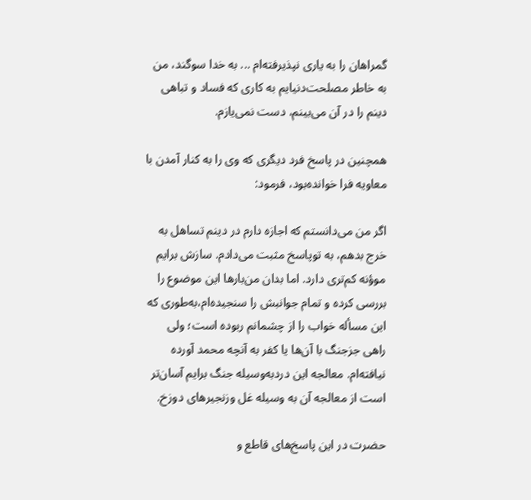گمراهان‌ را به‌ یاری‌ نپذیرفته‌ام‌ ... به‌ خدا سوگند، من‌ به‌ خاطر مصلحت‌دنیایم‌ به‌ كاری‌ كه‌ فساد و تباهی‌ دینم‌ را در آن‌ می‌بینم‌، دست‌ نمی‌یازم‌.

همچنین‌ در پاسخ‌ فرد دیگری‌ كه‌ وی‌ را به‌ كنار آمدن‌ با معاویه‌ فرا خوانده‌بود، فرمود:

اگر من‌ می‌دانستم‌ كه‌ اجازه‌ دارم‌ در دینم‌ تساهل‌ به‌ خرج‌ بدهم‌، به‌ توپاسخ‌ مثبت‌ می‌دادم‌. سازش‌ برایم‌ موؤنه كم‌تری‌ دارد. اما بدان‌ من‌بارها این‌ موضوع‌ را بررسی‌ كرده‌ و تمام‌ جوانبش‌ را سنجیده‌ام‌،به‌طوری‌ كه‌ این‌ مسأله‌ خواب‌ را از چشمانم‌ ربوده‌ است‌؛ ولی‌ راهی‌ جزجنگ‌ با آن‌ها یا كفر به‌ آنچه‌ محمد آورده‌ نیافته‌ام‌. معالجه این‌ دردبه‌وسیله جنگ‌ برایم‌ آسان‌تر است‌ از معالجه آن‌ به‌ وسیله غل‌ وزنجیرهای‌ دوزخ‌.

حضرت‌ در این‌ پاسخ‌های‌ قاطع‌ و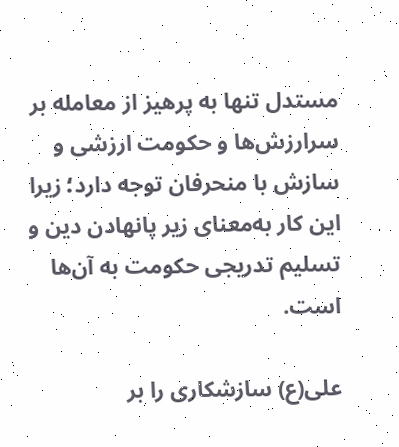مستدل‌ تنها به‌ پرهیز از معامله‌ بر سرارزش‌ها و حكومت‌ ارزشی‌ و سازش‌ با منحرفان‌ توجه‌ دارد؛ زیرا این‌ كار به‌معنای‌ زیر پانهادن‌ دین‌ و تسلیم‌ تدریجی‌ حكومت‌ به‌ آن‌ها است‌.

علی‌(ع) سازشكاری‌ را بر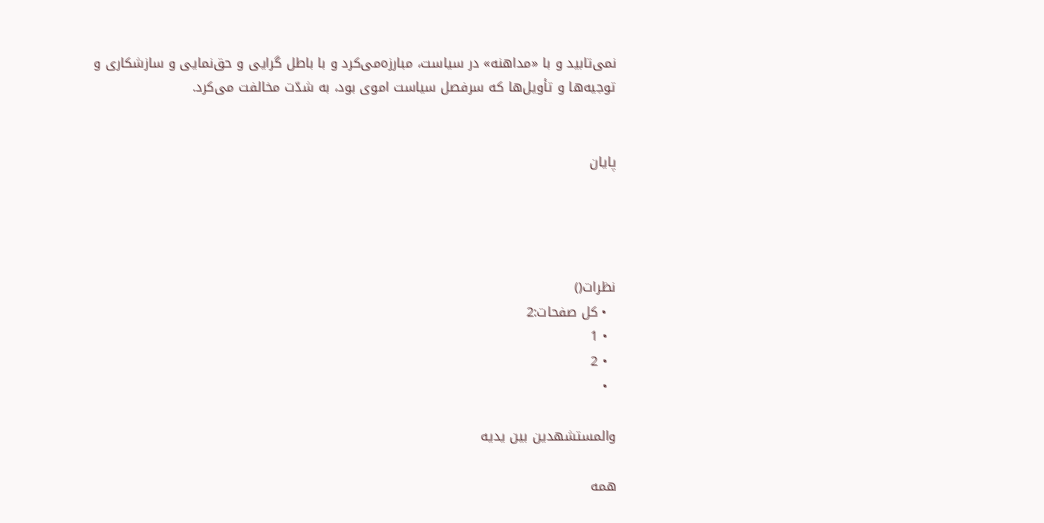نمی‌تابید و با «مداهنه‌» در سیاست‌، مبارزه‌می‌كرد و با باطل‌ گرایی‌ و حق‌نمایی‌ و سازشكاری‌ و توجیه‌ها و تأویل‌ها كه‌ سرفصل‌ سیاست‌ اموی‌ بود، به‌ شدّت‌ مخالفت‌ می‌كرد.


پایان




نظرات()
  • کل صفحات:2
  • 1
  • 2
  •

والمستشهدین بین یدیه

همه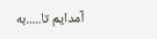آمدایم تا.....به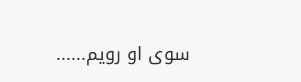سوی او رویم......